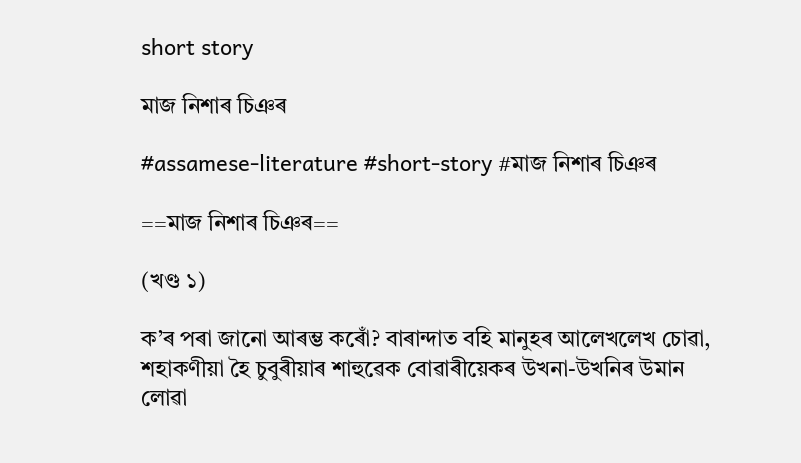short story

মাজ নিশাৰ চিঞৰ

#assamese-literature #short-story #মাজ নিশাৰ চিঞৰ

==মাজ নিশাৰ চিঞৰ==

(খণ্ড ১)

ক’ৰ পৰা জানো আৰম্ভ কৰোঁ? বাৰান্দাত বহি মানুহৰ আলেখলেখ চোৱা, শহাকণীয়া হৈ চুবুৰীয়াৰ শাহুৱেক বোৱাৰীয়েকৰ উখনা-উখনিৰ উমান লোৱা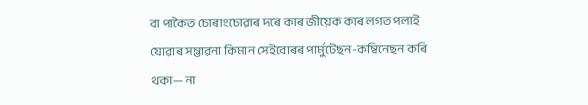বা পাকৈত চোৰাংচোৱাৰ দৰে কাৰ জীয়েক কাৰ লগত পলাই যোৱাৰ সম্ভাৱনা কিমান সেইবোৰৰ পাৰ্মুটেছন-কম্বিনেছন কৰি থকা— না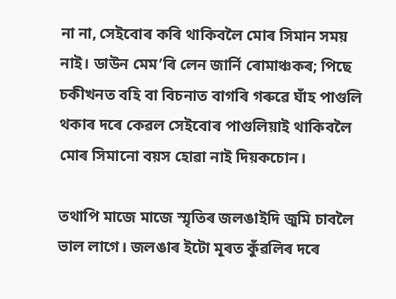না না, সেইবোৰ কৰি থাকিবলৈ মোৰ সিমান সময় নাই। ডাউন মেম’ৰি লেন জাৰ্নি ৰোমাঞ্চকৰ; পিছে চকীখনত বহি বা বিচনাত বাগৰি গৰুৱে ঘাঁহ পাগুলি থকাৰ দৰে কেৱল সেইবোৰ পাগুলিয়াই থাকিবলৈ মোৰ সিমানো বয়স হোৱা নাই দিয়কচোন।

তথাপি মাজে মাজে স্মৃতিৰ জলঙাইদি জুমি চাবলৈ ভাল লাগে। জলঙাৰ ইটো মূৰত কুঁৱলিৰ দৰে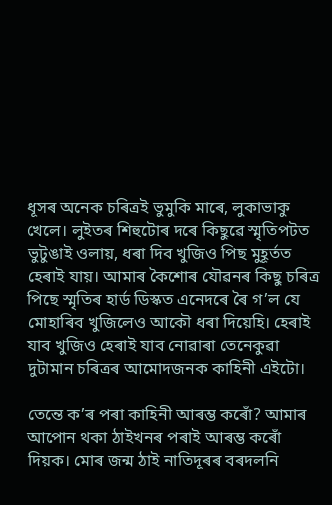ধূসৰ অনেক চৰিত্ৰই ভুমুকি মাৰে, লুকাভাকু খেলে। লুইতৰ শিহুটোৰ দৰে কিছুৱে স্মৃতিপটত ভুটুঙাই ওলায়, ধৰা দিব খুজিও পিছ মুহূৰ্তত হেৰাই যায়। আমাৰ কৈশোৰ যৌৱনৰ কিছু চৰিত্ৰ পিছে স্মৃতিৰ হাৰ্ড ডিস্কত এনেদৰে ৰৈ গ’ল যে মোহাৰিব খুজিলেও আকৌ ধৰা দিয়েহি। হেৰাই যাব খুজিও হেৰাই যাব নোৱাৰা তেনেকুৱা দুটামান চৰিত্ৰৰ আমোদজনক কাহিনী এইটো।

তেন্তে ক’ৰ পৰা কাহিনী আৰম্ভ কৰোঁ? আমাৰ আপোন থকা ঠাইখনৰ পৰাই আৰম্ভ কৰোঁ দিয়ক। মোৰ জন্ম ঠাই নাতিদূৰৰ বৰদলনি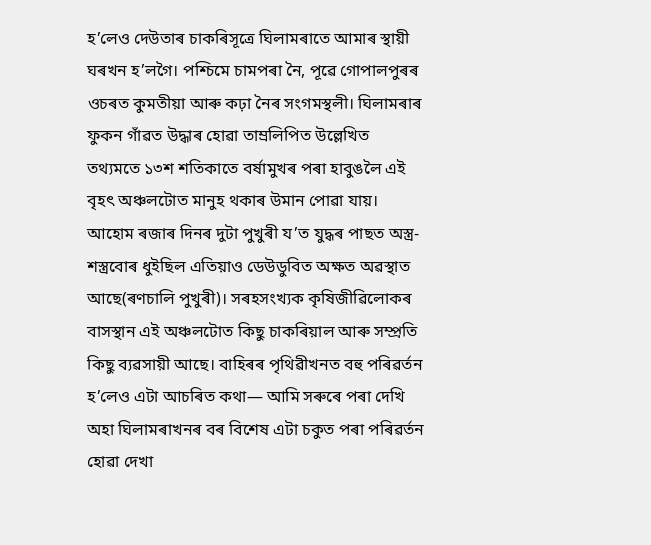হ’লেও দেউতাৰ চাকৰিসূত্ৰে ঘিলামৰাতে আমাৰ স্থায়ী ঘৰখন হ’লগৈ। পশ্চিমে চামপৰা নৈ, পূৱে গোপালপুৰৰ ওচৰত কুমতীয়া আৰু কঢ়া নৈৰ সংগমস্থলী। ঘিলামৰাৰ ফুকন গাঁৱত উদ্ধাৰ হোৱা তাম্ৰলিপিত উল্লেখিত তথ্যমতে ১৩শ শতিকাতে বৰ্ষামুখৰ পৰা হাবুঙলৈ এই বৃহৎ অঞ্চলটোত মানুহ থকাৰ উমান পোৱা যায়। আহোম ৰজাৰ দিনৰ দুটা পুখুৰী য’ত যুদ্ধৰ পাছত অস্ত্ৰ-শস্ত্ৰবোৰ ধুইছিল এতিয়াও ডেউডুবিত অক্ষত অৱস্থাত আছে(ৰণচালি পুখুৰী)। সৰহসংখ্যক কৃষিজীৱিলোকৰ বাসস্থান এই অঞ্চলটোত কিছু চাকৰিয়াল আৰু সম্প্ৰতি কিছু ব্যৱসায়ী আছে। বাহিৰৰ পৃথিৱীখনত বহু পৰিৱৰ্তন হ’লেও এটা আচৰিত কথা— আমি সৰুৰে পৰা দেখি অহা ঘিলামৰাখনৰ বৰ বিশেষ এটা চকুত পৰা পৰিৱৰ্তন হোৱা দেখা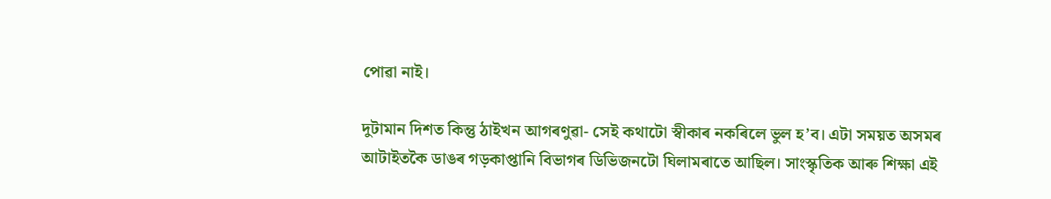পোৱা নাই।

দুটামান দিশত কিন্তু ঠাইখন আগৰণুৱা- সেই কথাটো স্বীকাৰ নকৰিলে ভুল হ’ব। এটা সময়ত অসমৰ আটাইতকৈ ডাঙৰ গড়কাপ্তানি বিভাগৰ ডিভিজনটো ঘিলামৰাতে আছিল। সাংস্কৃতিক আৰু শিক্ষা এই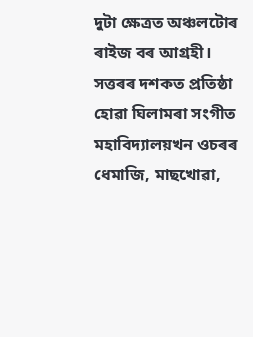দুটা ক্ষেত্ৰত অঞ্চলটোৰ ৰাইজ বৰ আগ্ৰহী। সত্তৰৰ দশকত প্ৰতিষ্ঠা হোৱা ঘিলামৰা সংগীত মহাবিদ্যালয়খন ওচৰৰ ধেমাজি, মাছখোৱা,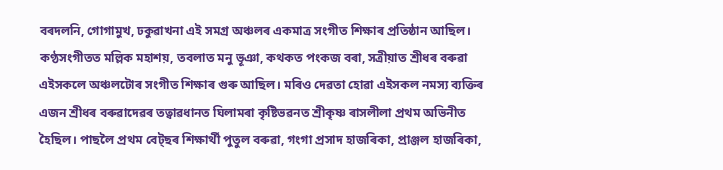বৰদলনি, গোগামুখ, ঢকুৱাখনা এই সমগ্ৰ অঞ্চলৰ একমাত্ৰ সংগীত শিক্ষাৰ প্ৰতিষ্ঠান আছিল। কণ্ঠসংগীতত মল্লিক মহাশয়, তবলাত মনু ভূঞা, কথকত পংকজ বৰা, সত্ৰীয়াত শ্ৰীধৰ বৰুৱা এইসকলে অঞ্চলটোৰ সংগীত শিক্ষাৰ গুৰু আছিল। মৰিও দেৱতা হোৱা এইসকল নমস্য ব্যক্তিৰ এজন শ্ৰীধৰ বৰুৱাদেৱৰ তত্বাৱধানত ঘিলামৰা কৃষ্টিভৱনত শ্ৰীকৃষ্ণ ৰাসলীলা প্ৰথম অভিনীত হৈছিল। পাছলৈ প্ৰথম বেট্‌ছৰ শিক্ষাৰ্থী পুতুল বৰুৱা, গংগা প্ৰসাদ হাজৰিকা, প্ৰাঞ্জল হাজৰিকা,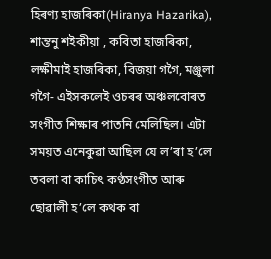হিৰণ্য হাজৰিকা(Hiranya Hazarika), শান্তনু শইকীয়া , কবিতা হাজৰিকা, লক্ষীমাই হাজৰিকা, বিজয়া গগৈ, মঞ্জুলা গগৈ- এইসকলেই ওচৰৰ অঞ্চলবোৰত সংগীত শিক্ষাৰ পাতনি মেলিছিল। এটা সময়ত এনেকুৱা আছিল যে ল’ৰা হ’লে তবলা বা কাচিৎ কণ্ঠসংগীত আৰু ছোৱালী হ’লে কথক বা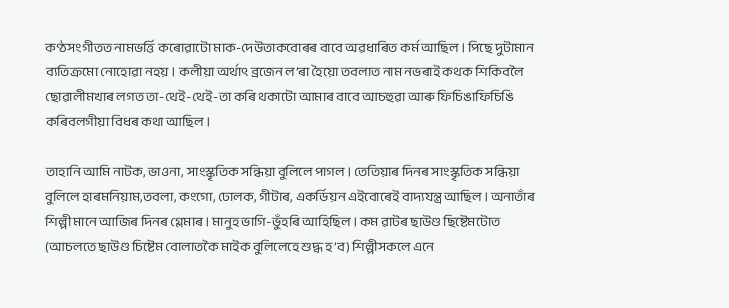কণ্ঠসংগীতত নামভৰ্ত্তি কৰোৱাটো মাক-দেউতাকবোৰৰ বাবে অৱধাৰিত কৰ্ম আছিল। পিছে দুটামান ব্যতিক্ৰমো নোহোৱা নহয়। কলীয়া অৰ্থাৎ ব্ৰজেন ল’ৰা হৈয়ো তবলাত নাম নভৰাই কথক শিকিবলৈ ছোৱালীমখাৰ লগত তা-থেই-থেই-তা কৰি থকাটো আমাৰ বাবে আচহুৱা আৰু ফিচিঙাফিচিঙি কৰিবলগীয়া বিধৰ কথা আছিল।

তাহানি আমি নাটক, ভাওনা, সাংস্কৃতিক সন্ধিয়া বুলিলে পাগল। তেতিয়াৰ দিনৰ সাংস্কৃতিক সন্ধিয়া বুলিলে হাৰমনিয়াম,তবলা, কংগো, ঢোলক, গীটাৰ, একৰ্ডিয়ন এইবোৰেই বাদ্যযন্ত্ৰ আছিল। অনাতাঁৰ শিল্পী মানে আজিৰ দিনৰ গ্লেমাৰ। মানুহ ভাগি-ভুঁহৰি আহিছিল। কম ৱাটৰ ছাউণ্ড ছিষ্টেমটোত (আচলতে ছাউণ্ড চিষ্টেম বোলাতকৈ মাইক বুলিলেহে শুদ্ধ হ’ব) শিল্পীসকলে এনে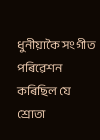ধুনীয়াকৈ সংগীত পৰিৱেশন কৰিছিল যে শ্ৰোতা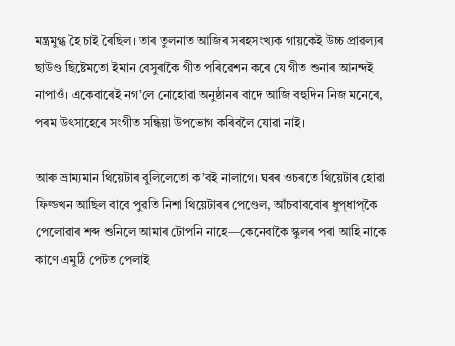মন্ত্ৰমুগ্ধ হৈ চাই ৰৈছিল। তাৰ তুলনাত আজিৰ সৰহসংখ্যক গায়কেই উচ্চ প্ৰাৱল্যৰ ছাউণ্ড ছিষ্টেমতো ইমান বেসুৰাকৈ গীত পৰিৱেশন কৰে যে গীত শুনাৰ আনন্দই নাপাওঁ। একেবাৰেই নগ’লে নোহোৱা অনুষ্ঠানৰ বাদে আজি বহুদিন নিজ মনেৰে, পৰম উৎসাহেৰে সংগীত সন্ধিয়া উপভোগ কৰিবলৈ যোৱা নাই।

আৰু ভ্ৰাম্যমান থিয়েটাৰ বুলিলেতো ক’বই নালাগে। ঘৰৰ ওচৰতে থিয়েটাৰ হোৱা ফিল্ডখন আছিল বাবে পুৱতি নিশা থিয়েটাৰৰ পেণ্ডেল, আঁচবাববোৰ ধুপ্‌ধাপ্‌কৈ পেলোৱাৰ শব্দ শুনিলে আমাৰ টোপনি নাহে—কেনেবাকৈ স্কুলৰ পৰা আহি নাকে কাণে এমুঠি পেটত পেলাই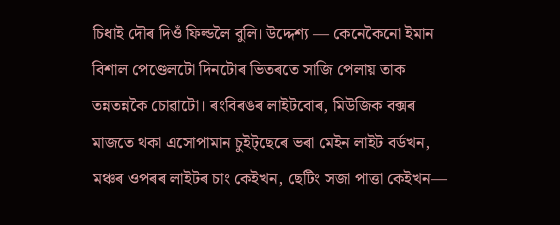চিধাই দৌৰ দিওঁ ফিল্ডলৈ বুলি। উদ্দেশ্য — কেনেকৈনো ইমান বিশাল পেণ্ডেলটো দিনটোৰ ভিতৰতে সাজি পেলায় তাক তন্নতন্নকৈ চোৱাটো। ৰংবিৰঙৰ লাইটবোৰ, মিউজিক বক্সৰ মাজতে থকা এসোপামান চুইট্‌ছেৰে ভৰা মেইন লাইট বৰ্ডখন, মঞ্চৰ ওপৰৰ লাইটৰ চাং কেইখন, ছেটিং সজা পাত্তা কেইখন—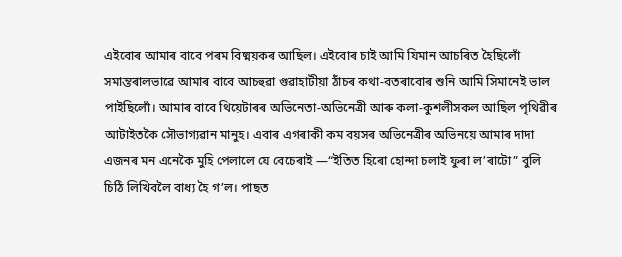এইবোৰ আমাৰ বাবে পৰম বিষ্ময়কৰ আছিল। এইবোৰ চাই আমি যিমান আচৰিত হৈছিলোঁ সমান্তৰালভাৱে আমাৰ বাবে আচহুৱা গুৱাহাটীয়া ঠাঁচৰ কথা-বতৰাবোৰ শুনি আমি সিমানেই ভাল পাইছিলোঁ। আমাৰ বাবে থিয়েটাৰৰ অভিনেতা-অভিনেত্ৰী আৰু কলা-কুশলীসকল আছিল পৃথিৱীৰ আটাইতকৈ সৌভাগ্যৱান মানুহ। এবাৰ এগৰাকী কম বয়সৰ অভিনেত্ৰীৰ অভিনয়ে আমাৰ দাদা এজনৰ মন এনেকৈ মুহি পেলালে যে বেচেৰাই —“ইতিত হিৰো হোন্দা চলাই ফুৰা ল’ৰাটো” বুলি চিঠি লিখিবলৈ বাধ্য হৈ গ’ল। পাছত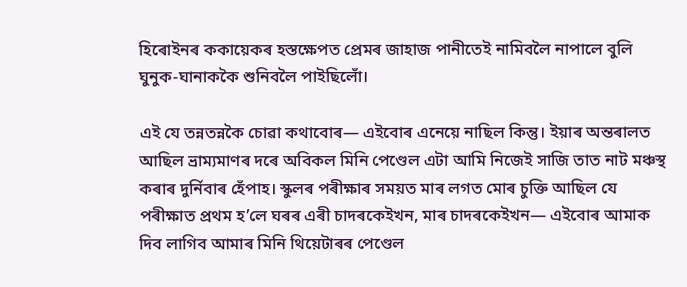হিৰোইনৰ ককায়েকৰ হস্তক্ষেপত প্ৰেমৰ জাহাজ পানীতেই নামিবলৈ নাপালে বুলি ঘুনুক-ঘানাককৈ শুনিবলৈ পাইছিলোঁ।

এই যে তন্নতন্নকৈ চোৱা কথাবোৰ— এইবোৰ এনেয়ে নাছিল কিন্তু। ইয়াৰ অন্তৰালত আছিল ভ্ৰাম্যমাণৰ দৰে অবিকল মিনি পেণ্ডেল এটা আমি নিজেই সাজি তাত নাট মঞ্চস্থ কৰাৰ দুৰ্নিবাৰ হেঁপাহ। স্কুলৰ পৰীক্ষাৰ সময়ত মাৰ লগত মোৰ চুক্তি আছিল যে পৰীক্ষাত প্ৰথম হ’লে ঘৰৰ এৰী চাদৰকেইখন, মাৰ চাদৰকেইখন— এইবোৰ আমাক দিব লাগিব আমাৰ মিনি থিয়েটাৰৰ পেণ্ডেল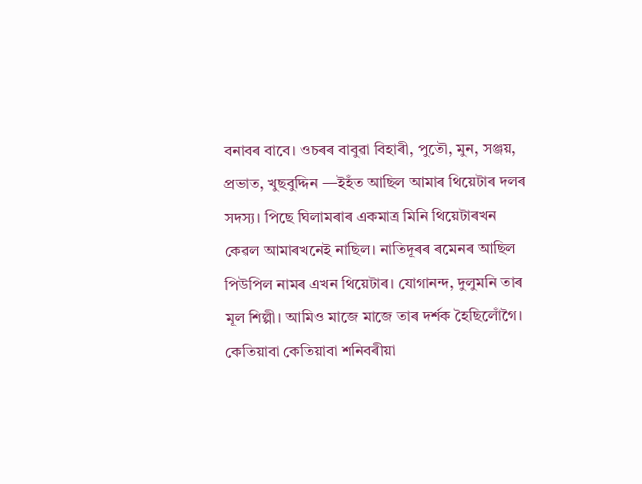বনাবৰ বাবে। ওচৰৰ বাবুৱা বিহাৰী, পুতৌ, মুন, সঞ্জয়, প্ৰভাত, খুছবুদ্দিন —ইহঁত আছিল আমাৰ থিয়েটাৰ দলৰ সদস্য। পিছে ঘিলামৰাৰ একমাত্ৰ মিনি থিয়েটাৰখন কেৱল আমাৰখনেই নাছিল। নাতিদূৰৰ ৰমেনৰ আছিল পিউপিল নামৰ এখন থিয়েটাৰ। যোগানন্দ, দুলুমনি তাৰ মূল শিল্পী। আমিও মাজে মাজে তাৰ দৰ্শক হৈছিলোঁগৈ। কেতিয়াবা কেতিয়াবা শনিবৰীয়া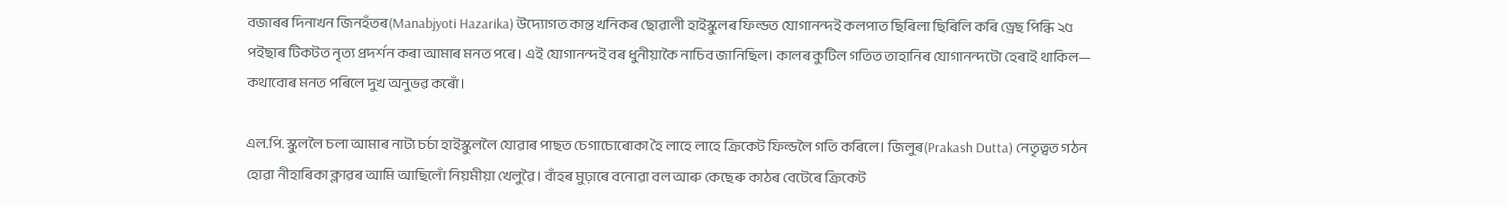বজাৰৰ দিনাখন জিনহঁতৰ(Manabjyoti Hazarika) উদ্যোগত কান্ত খনিকৰ ছোৱালী হাইস্কুলৰ ফিল্ডত যোগানন্দই কলপাত ছিৰিলা ছিৰিলি কৰি ড্ৰেছ পিন্ধি ২৫ পইছাৰ টিকটত নৃত্য প্ৰদৰ্শন কৰা আমাৰ মনত পৰে। এই যোগানন্দই বৰ ধুনীয়াকৈ নাচিব জানিছিল। কালৰ কুটিল গতিত তাহানিৰ যোগানন্দটো হেৰাই থাকিল— কথাবোৰ মনত পৰিলে দুখ অনুভৱ কৰোঁ।

এল.পি. স্কুললৈ চলা আমাৰ নাট্য চৰ্চা হাইস্কুললৈ যোৱাৰ পাছত চেগাচোৰোকা হৈ লাহে লাহে ক্ৰিকেট ফিল্ডলৈ গতি কৰিলে। জিলুৰ(Prakash Dutta) নেতৃত্বত গঠন হোৱা নীহাৰিকা ক্লাৱৰ আমি আছিলোঁ নিয়মীয়া খেলুৱৈ। বাঁহৰ মুঢ়াৰে বনোৱা বল আৰু কেছেৰু কাঠৰ বেটেৰে ক্ৰিকেট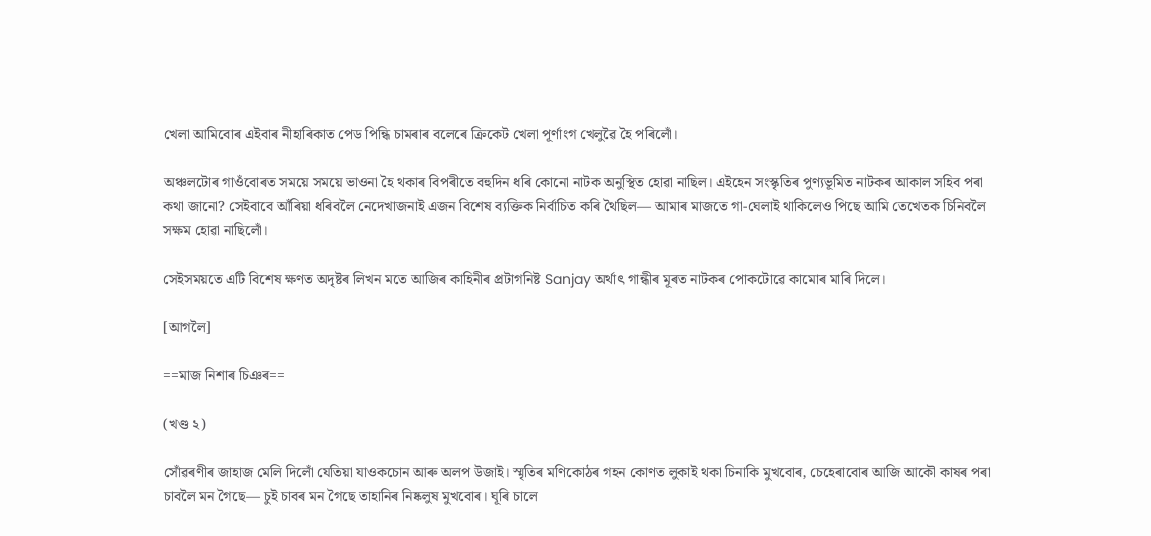খেলা আমিবোৰ এইবাৰ নীহাৰিকাত পেড পিন্ধি চামৰাৰ বলেৰে ক্ৰিকেট খেলা পূৰ্ণাংগ খেলুৱৈ হৈ পৰিলোঁ।

অঞ্চলটোৰ গাওঁবোৰত সময়ে সময়ে ভাওনা হৈ থকাৰ বিপৰীতে বহুদিন ধৰি কোনো নাটক অনুস্থিত হোৱা নাছিল। এইহেন সংস্কৃতিৰ পুণ্যভূমিত নাটকৰ আকাল সহিব পৰা কথা জানো? সেইবাবে আঁৰিয়া ধৰিবলৈ নেদেখাজনাই এজন বিশেষ ব্যক্তিক নিৰ্বাচিত কৰি থৈছিল— আমাৰ মাজতে গা-ঘেলাই থাকিলেও পিছে আমি তেখেতক চিনিবলৈ সক্ষম হোৱা নাছিলোঁ।

সেইসময়তে এটি বিশেষ ক্ষণত অদৃষ্টৰ লিখন মতে আজিৰ কাহিনীৰ প্ৰটাগনিষ্ট Sanjay অৰ্থাৎ গান্ধীৰ মূৰত নাটকৰ পোকটোৱে কামোৰ মাৰি দিলে।

[আগলৈ]

==মাজ নিশাৰ চিঞৰ==

(খণ্ড ২)

সোঁৱৰণীৰ জাহাজ মেলি দিলোঁ যেতিয়া যাওকচোন আৰু অলপ উজাই। স্মৃতিৰ মণিকোঠৰ গহন কোণত লুকাই থকা চিনাকি মুখবোৰ, চেহেৰাবোৰ আজি আকৌ কাষৰ পৰা চাবলৈ মন গৈছে— চুই চাবৰ মন গৈছে তাহানিৰ নিষ্কলুষ মুখবোৰ। ঘূৰি চালে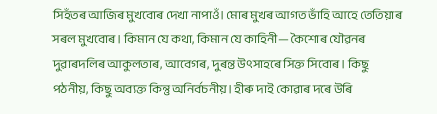সিহঁতৰ আজিৰ মুখবোৰ দেখা নাপাওঁ। মোৰ মুখৰ আগত ভাঁহি আহে তেতিয়াৰ সৰল মুখবোৰ। কিমান যে কথা, কিমান যে কাহিনী— কৈশোৰ যৌৱনৰ দুৱাৰদলিৰ আকুলতাৰ, আবেগৰ, দুৰন্ত উৎসাহৰে সিক্ত সিবোৰ। কিছু পঠনীয়, কিছু অব্যক্ত কিন্তু অনিৰ্বচনীয়। হীৰু দাই কোৱাৰ দৰে উৰি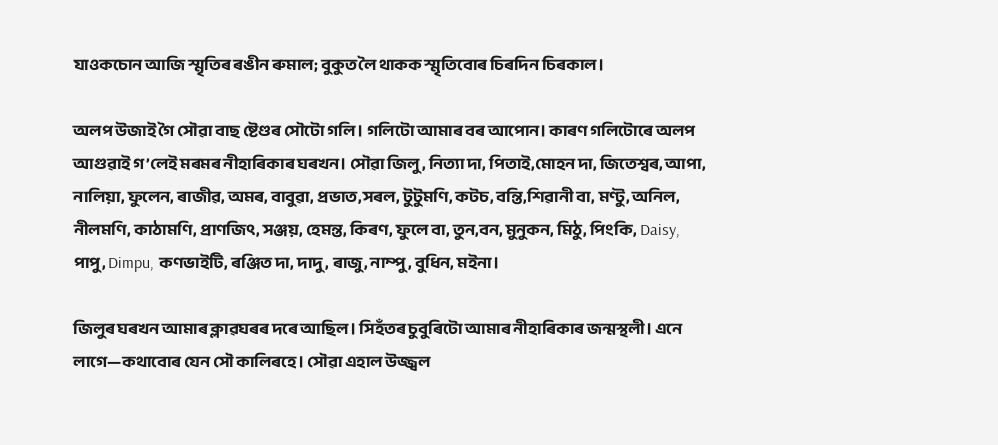যাওকচোন আজি স্মৃতিৰ ৰঙীন ৰুমাল; বুকুত লৈ থাকক স্মৃতিবোৰ চিৰদিন চিৰকাল।

অলপ উজাই গৈ সৌৱা বাছ ষ্টেণ্ডৰ সৌটো গলি। গলিটো আমাৰ বৰ আপোন। কাৰণ গলিটোৰে অলপ আগুৱাই গ’লেই মৰমৰ নীহাৰিকাৰ ঘৰখন। সৌৱা জিলু, নিত্যা দা, পিতাই,মোহন দা, জিতেশ্বৰ, আপা, নালিয়া, ফুলেন, ৰাজীৱ, অমৰ, বাবুৱা, প্ৰভাত,সৰল, টুটুমণি, কটচ, বন্তি,শিৱানী বা, মণ্টু, অনিল, নীলমণি, কাঠামণি, প্ৰাণজিৎ, সঞ্জয়, হেমন্ত, কিৰণ, ফুলে বা, তুন,বন, মুনুকন, মিঠু, পিংকি, Daisy, পাপু, Dimpu, কণভাইটি, ৰঞ্জিত দা, দাদু, ৰাজু, নাম্পু, বুধিন, মইনা।

জিলুৰ ঘৰখন আমাৰ ক্লাৱঘৰৰ দৰে আছিল। সিহঁতৰ চুবুৰিটো আমাৰ নীহাৰিকাৰ জন্মস্থলী। এনে লাগে—কথাবোৰ যেন সৌ কালিৰহে। সৌৱা এহাল উজ্জ্বল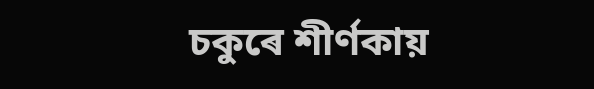চকুৰে শীৰ্ণকায়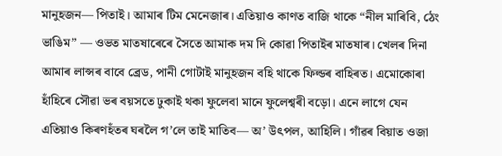মানুহজন— পিতাই। আমাৰ টিম মেনেজাৰ। এতিয়াও কাণত বাজি থাকে “নীল মাৰিবি, ঠেং ভাঙিম” — ওভত মাতষাৰেৰে সৈতে আমাক দম দি কোৱা পিতাইৰ মাতষাৰ। খেলৰ দিনা আমাৰ লান্সৰ বাবে ব্ৰেড, পানী গোটাই মানুহজন বহি থাকে ফিল্ডৰ বাহিৰত। এমোকোৰা হাঁহিৰে সৌৱা ভৰ বয়সতে ঢুকাই থকা ফুলেবা মানে ফুলেশ্বৰী বড়ো। এনে লাগে যেন এতিয়াও কিৰণহঁতৰ ঘৰলৈ গ’লে তাই মাতিব— অ’ উৎপল, আহিলি। গাঁৱৰ বিয়াত ওজা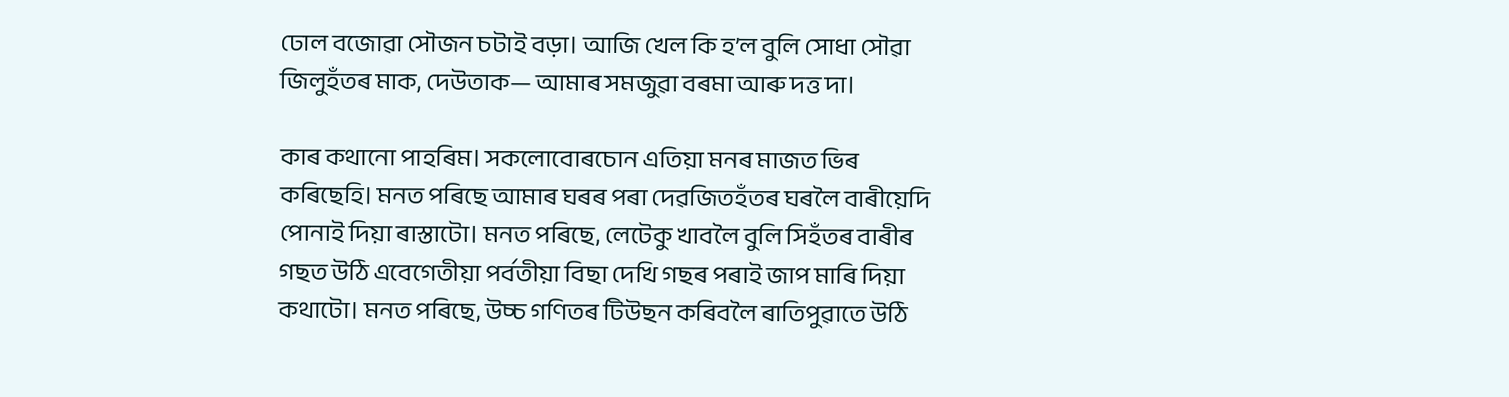ঢোল বজোৱা সৌজন চটাই বড়া। আজি খেল কি হ’ল বুলি সোধা সৌৱা জিলুহঁতৰ মাক, দেউতাক— আমাৰ সমজুৱা বৰমা আৰু দত্ত দা।

কাৰ কথানো পাহৰিম। সকলোবোৰচোন এতিয়া মনৰ মাজত ভিৰ কৰিছেহি। মনত পৰিছে আমাৰ ঘৰৰ পৰা দেৱজিতহঁতৰ ঘৰলৈ বাৰীয়েদি পোনাই দিয়া ৰাস্তাটো। মনত পৰিছে, লেটেকু খাবলৈ বুলি সিহঁতৰ বাৰীৰ গছত উঠি এবেগেতীয়া পৰ্বতীয়া বিছা দেখি গছৰ পৰাই জাপ মাৰি দিয়া কথাটো। মনত পৰিছে, উচ্চ গণিতৰ টিউছন কৰিবলৈ ৰাতিপুৱাতে উঠি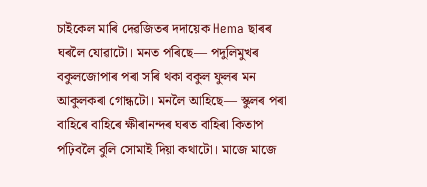চাইকেল মাৰি দেৱজিতৰ দদায়েক Hema ছাৰৰ ঘৰলৈ যোৱাটো। মনত পৰিছে— পদুলিমুখৰ বকুলজোপাৰ পৰা সৰি থকা বকুল ফুলৰ মন আকুলকৰা গোন্ধটো। মনলৈ আহিছে— স্কুলৰ পৰা বাহিৰে বাহিৰে ক্ষীৰানন্দৰ ঘৰত বাহিৰা কিতাপ পঢ়িবলৈ বুলি সোমাই দিয়া কথাটো। মাজে মাজে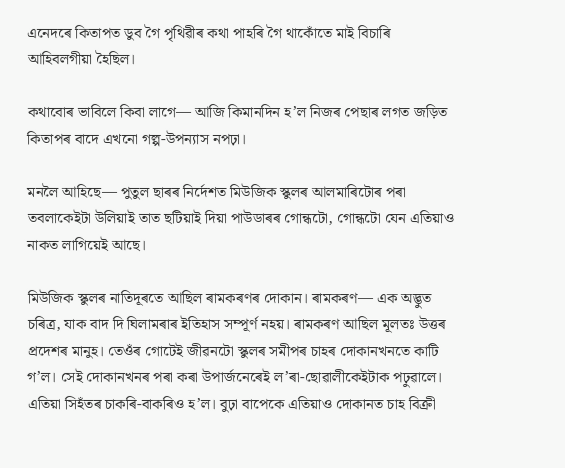এনেদৰে কিতাপত ডুব গৈ পৃথিৱীৰ কথা পাহৰি গৈ থাকোঁতে মাই বিচাৰি আহিবলগীয়া হৈছিল।

কথাবোৰ ভাবিলে কিবা লাগে— আজি কিমানদিন হ’ল নিজৰ পেছাৰ লগত জড়িত কিতাপৰ বাদে এখনো গল্প-উপন্যাস নপঢ়া।

মনলৈ আহিছে— পুতুল ছাৰৰ নিৰ্দেশত মিউজিক স্কুলৰ আলমাৰিটোৰ পৰা তবলাকেইটা উলিয়াই তাত ছটিয়াই দিয়া পাউডাৰৰ গোন্ধটো, গোন্ধটো যেন এতিয়াও নাকত লাগিয়েই আছে।

মিউজিক স্কুলৰ নাতিদূৰতে আছিল ৰামকৰণৰ দোকান। ৰামকৰণ— এক অদ্ভুত চৰিত্ৰ, যাক বাদ দি ঘিলামৰাৰ ইতিহাস সম্পূৰ্ণ নহয়। ৰামকৰণ আছিল মূলতঃ উত্তৰ প্ৰদেশৰ মানুহ। তেওঁৰ গোটেই জীৱনটো স্কুলৰ সমীপৰ চাহৰ দোকানখনতে কাটি গ’ল। সেই দোকানখনৰ পৰা কৰা উপাৰ্জনেৰেই ল’ৰা-ছোৱালীকেইটাক পঢ়ুৱালে। এতিয়া সিহঁতৰ চাকৰি-বাকৰিও হ’ল। বুঢ়া বাপেকে এতিয়াও দোকানত চাহ বিক্ৰী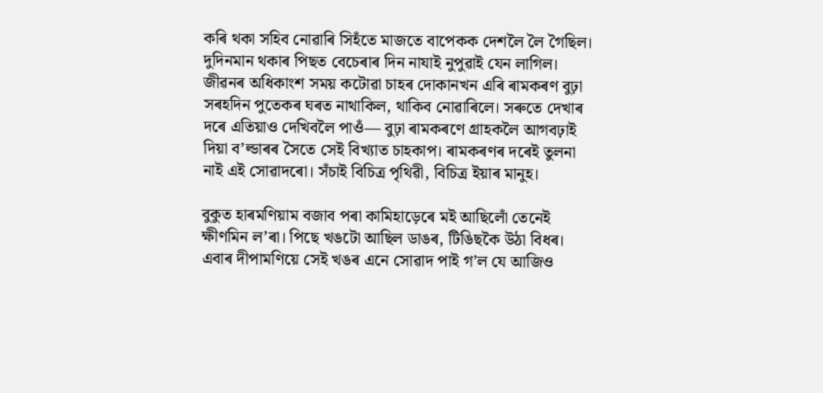কৰি থকা সহিব নোৱাৰি সিহঁতে মাজতে বাপেকক দেশলৈ লৈ গৈছিল। দুদিনমান থকাৰ পিছত বেচেৰাৰ দিন নাযাই নুপুৱাই যেন লাগিল। জীৱনৰ অধিকাংশ সময় কটোৱা চাহৰ দোকানখন এৰি ৰামকৰণ বুঢ়া সৰহদিন পুতেকৰ ঘৰত নাথাকিল, থাকিব নোৱাৰিলে। সৰুতে দেখাৰ দৰে এতিয়াও দেখিবলৈ পাওঁ— বুঢ়া ৰামকৰণে গ্ৰাহকলৈ আগবঢ়াই দিয়া ব’ল্ডাৰৰ সৈতে সেই বিখ্যাত চাহকাপ। ৰামকৰণৰ দৰেই তুলনা নাই এই সোৱাদৰো। সঁচাই বিচিত্ৰ পৃথিৱী, বিচিত্ৰ ইয়াৰ মানুহ।

বুকুত হাৰমণিয়াম বজাব পৰা কামিহাড়েৰে মই আছিলোঁ তেনেই ক্ষীণমিন ল’ৰা। পিছে খঙটো আছিল ডাঙৰ, টিঙিছকৈ উঠা বিধৰ। এবাৰ দীপামণিয়ে সেই খঙৰ এনে সোৱাদ পাই গ’ল যে আজিও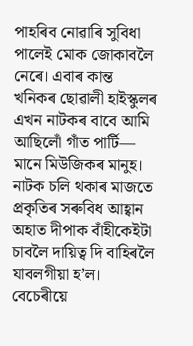পাহৰিব নোৱাৰি সুবিধা পালেই মোক জোকাবলৈ নেৰে। এবাৰ কান্ত খনিকৰ ছোৱালী হাইস্কুলৰ এখন নাটকৰ বাবে আমি আছিলোঁ গাঁত পাৰ্টি— মানে মিউজিকৰ মানুহ। নাটক চলি থকাৰ মাজতে প্ৰকৃতিৰ সৰুবিধ আহ্বান অহাত দীপাক বাঁহীকেইটা চাবলৈ দায়িত্ব দি বাহিৰলৈ যাবলগীয়া হ’ল। বেচেৰীয়ে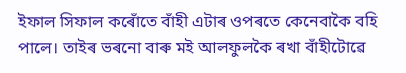ইফাল সিফাল কৰোঁতে বাঁহী এটাৰ ওপৰতে কেনেবাকৈ বহি পালে। তাইৰ ভৰনো বাৰু মই আলফুলকৈ ৰখা বাঁহীটোৱে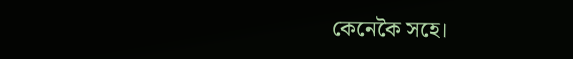কেনেকৈ সহে।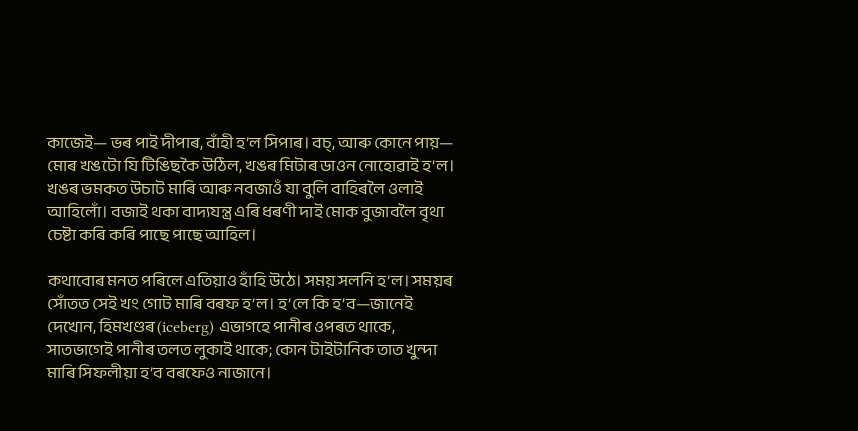কাজেই— ভৰ পাই দীপাৰ, বাঁহী হ’ল সিপাৰ। বচ্‌, আৰু কোনে পায়— মোৰ খঙটো যি টিঙিছকৈ উঠিল, খঙৰ মিটাৰ ডাওন নোহোৱাই হ’ল। খঙৰ ভমকত উচাট মাৰি আৰু নবজাওঁ যা বুলি বাহিৰলৈ ওলাই আহিলোঁ। বজাই থকা বাদ্যযন্ত্ৰ এৰি ধৰণী দাই মোক বুজাবলৈ বৃথা চেষ্টা কৰি কৰি পাছে পাছে আহিল।

কথাবোৰ মনত পৰিলে এতিয়াও হাঁহি উঠে। সময় সলনি হ’ল। সময়ৰ সোঁতত সেই খং গোট মাৰি বৰফ হ’ল। হ’লে কি হ’ব—জানেই দেখোন, হিমখণ্ডৰ (iceberg) এভাগহে পানীৰ ওপৰত থাকে, সাতভাগেই পানীৰ তলত লুকাই থাকে; কোন টাইটানিক তাত খুন্দা মাৰি সিফলীয়া হ’ব বৰফেও নাজানে।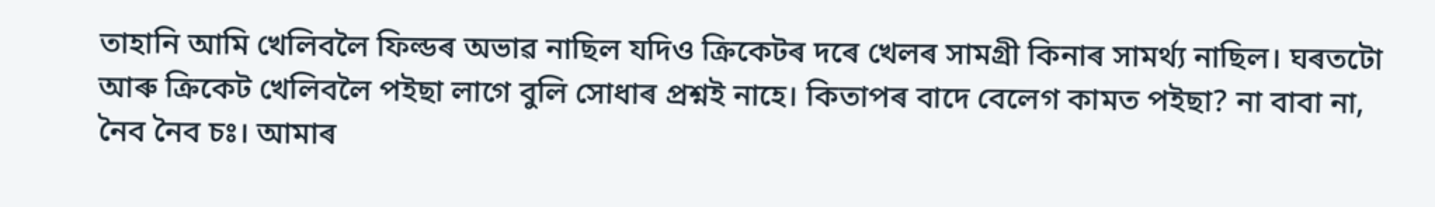তাহানি আমি খেলিবলৈ ফিল্ডৰ অভাৱ নাছিল যদিও ক্ৰিকেটৰ দৰে খেলৰ সামগ্ৰী কিনাৰ সামৰ্থ্য নাছিল। ঘৰতটো আৰু ক্ৰিকেট খেলিবলৈ পইছা লাগে বুলি সোধাৰ প্ৰশ্নই নাহে। কিতাপৰ বাদে বেলেগ কামত পইছা? না বাবা না, নৈব নৈব চঃ। আমাৰ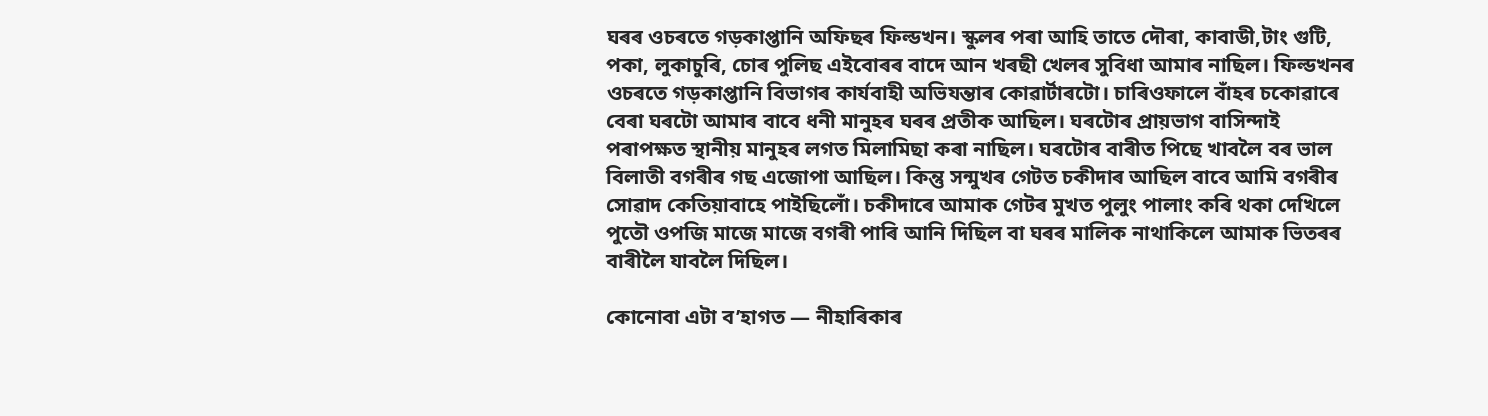ঘৰৰ ওচৰতে গড়কাপ্তানি অফিছৰ ফিল্ডখন। স্কুলৰ পৰা আহি তাতে দৌৰা, কাবাডী,টাং গুটি, পকা, লুকাচুৰি, চোৰ পুলিছ এইবোৰৰ বাদে আন খৰছী খেলৰ সুবিধা আমাৰ নাছিল। ফিল্ডখনৰ ওচৰতে গড়কাপ্তানি বিভাগৰ কাৰ্যবাহী অভিযন্তাৰ কোৱাৰ্টাৰটো। চাৰিওফালে বাঁহৰ চকোৱাৰে বেৰা ঘৰটো আমাৰ বাবে ধনী মানুহৰ ঘৰৰ প্ৰতীক আছিল। ঘৰটোৰ প্ৰায়ভাগ বাসিন্দাই পৰাপক্ষত স্থানীয় মানুহৰ লগত মিলামিছা কৰা নাছিল। ঘৰটোৰ বাৰীত পিছে খাবলৈ বৰ ভাল বিলাতী বগৰীৰ গছ এজোপা আছিল। কিন্তু সন্মুখৰ গেটত চকীদাৰ আছিল বাবে আমি বগৰীৰ সোৱাদ কেতিয়াবাহে পাইছিলোঁ। চকীদাৰে আমাক গেটৰ মুখত পুলুং পালাং কৰি থকা দেখিলে পুতৌ ওপজি মাজে মাজে বগৰী পাৰি আনি দিছিল বা ঘৰৰ মালিক নাথাকিলে আমাক ভিতৰৰ বাৰীলৈ যাবলৈ দিছিল।

কোনোবা এটা ব’হাগত — নীহাৰিকাৰ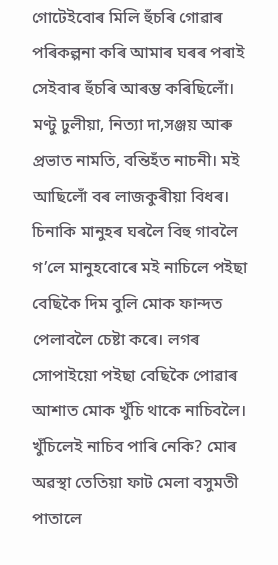গোটেইবোৰ মিলি হুঁচৰি গোৱাৰ পৰিকল্পনা কৰি আমাৰ ঘৰৰ পৰাই সেইবাৰ হুঁচৰি আৰম্ভ কৰিছিলোঁ। মণ্টু ঢুলীয়া, নিত্যা দা,সঞ্জয় আৰু প্ৰভাত নামতি, বন্তিহঁত নাচনী। মই আছিলোঁ বৰ লাজকুৰীয়া বিধৰ। চিনাকি মানুহৰ ঘৰলৈ বিহু গাবলৈ গ’লে মানুহবোৰে মই নাচিলে পইছা বেছিকৈ দিম বুলি মোক ফান্দত পেলাবলৈ চেষ্টা কৰে। লগৰ সোপাইয়ো পইছা বেছিকৈ পোৱাৰ আশাত মোক খুঁচি থাকে নাচিবলৈ। খুঁচিলেই নাচিব পাৰি নেকি? মোৰ অৱস্থা তেতিয়া ফাট মেলা বসুমতী পাতালে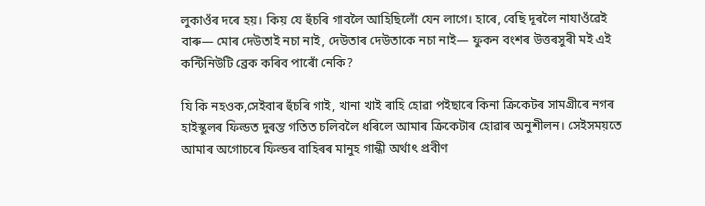লুকাওঁৰ দৰে হয়। কিয় যে হুঁচৰি গাবলৈ আহিছিলোঁ যেন লাগে। হাৰে, বেছি দূৰলৈ নাযাওঁৱেই বাৰু— মোৰ দেউতাই নচা নাই, দেউতাৰ দেউতাকে নচা নাই— ফুকন বংশৰ উত্তৰসুৰী মই এই কন্টিনিউটি ব্ৰেক কৰিব পাৰোঁ নেকি?

যি কি নহওক,সেইবাৰ হুঁচৰি গাই, খানা খাই ৰাহি হোৱা পইছাৰে কিনা ক্ৰিকেটৰ সামগ্ৰীৰে নগৰ হাইস্কুলৰ ফিল্ডত দুৰন্ত গতিত চলিবলৈ ধৰিলে আমাৰ ক্ৰিকেটাৰ হোৱাৰ অনুশীলন। সেইসময়তে আমাৰ অগোচৰে ফিল্ডৰ বাহিৰৰ মানুহ গান্ধী অৰ্থাৎ প্ৰবীণ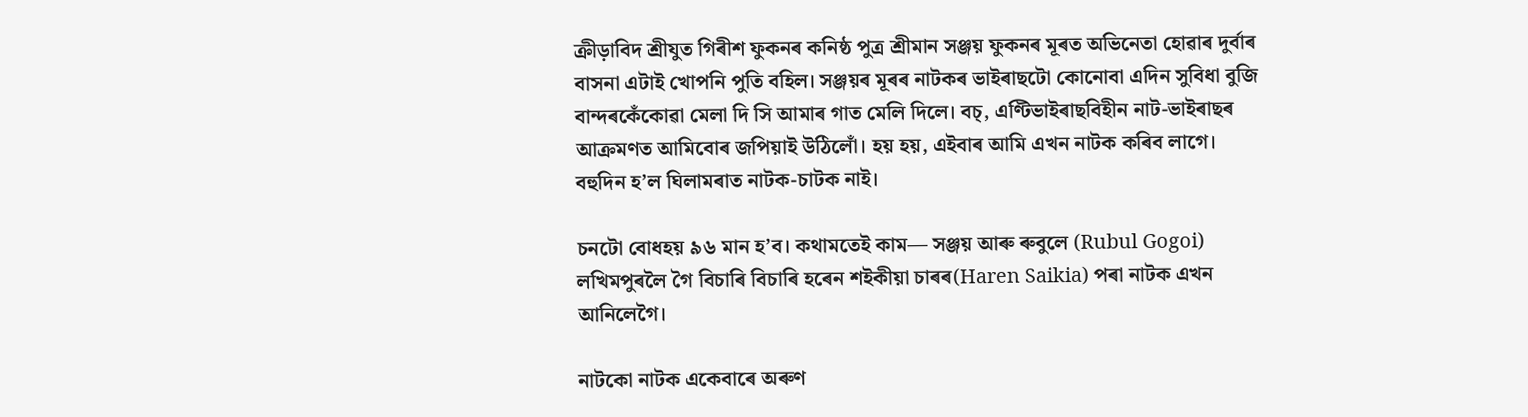ক্ৰীড়াবিদ শ্ৰীযুত গিৰীশ ফুকনৰ কনিষ্ঠ পুত্ৰ শ্ৰীমান সঞ্জয় ফুকনৰ মূৰত অভিনেতা হোৱাৰ দুৰ্বাৰ বাসনা এটাই খোপনি পুতি বহিল। সঞ্জয়ৰ মূৰৰ নাটকৰ ভাইৰাছটো কোনোবা এদিন সুবিধা বুজি বান্দৰকেঁকোৱা মেলা দি সি আমাৰ গাত মেলি দিলে। বচ্‌, এণ্টিভাইৰাছবিহীন নাট-ভাইৰাছৰ আক্ৰমণত আমিবোৰ জপিয়াই উঠিলোঁ। হয় হয়, এইবাৰ আমি এখন নাটক কৰিব লাগে। বহুদিন হ’ল ঘিলামৰাত নাটক-চাটক নাই।

চনটো বোধহয় ৯৬ মান হ’ব। কথামতেই কাম— সঞ্জয় আৰু ৰুবুলে (Rubul Gogoi) লখিমপুৰলৈ গৈ বিচাৰি বিচাৰি হৰেন শইকীয়া চাৰৰ(Haren Saikia) পৰা নাটক এখন আনিলেগৈ।

নাটকো নাটক একেবাৰে অৰুণ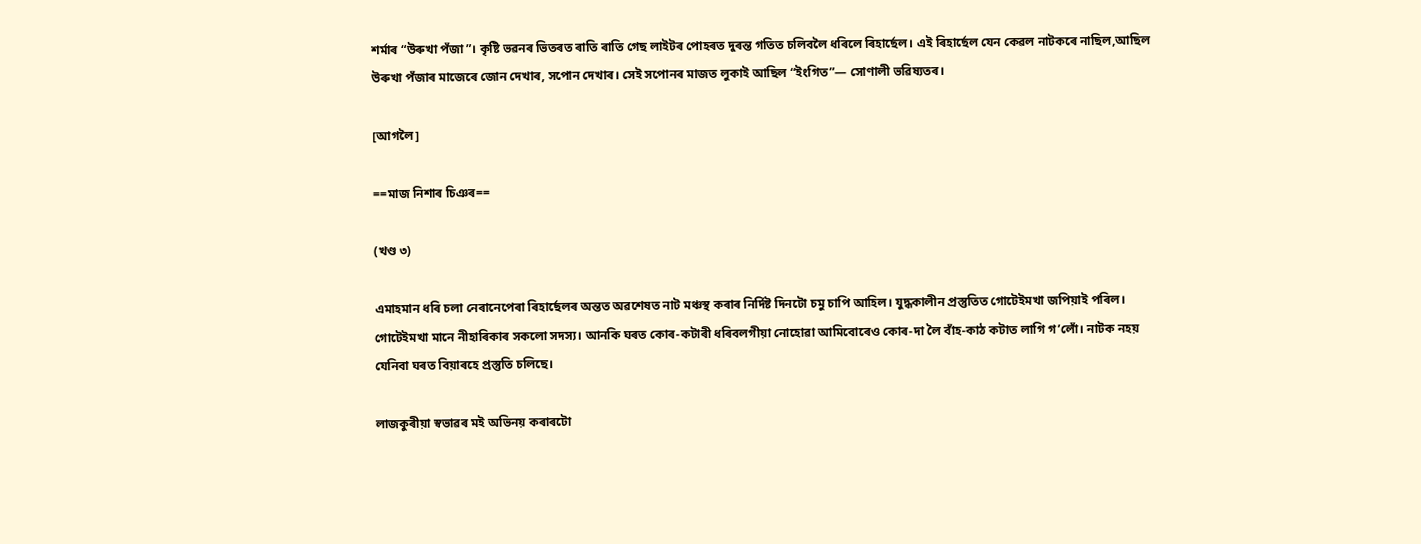শৰ্মাৰ “উৰুখা পঁজা”। কৃষ্টি ভৱনৰ ভিতৰত ৰাতি ৰাতি গেছ লাইটৰ পোহৰত দুৰন্ত গতিত চলিবলৈ ধৰিলে ৰিহাৰ্ছেল। এই ৰিহাৰ্ছেল যেন কেৱল নাটকৰে নাছিল,আছিল উৰুখা পঁজাৰ মাজেৰে জোন দেখাৰ, সপোন দেখাৰ। সেই সপোনৰ মাজত লুকাই আছিল “ইংগিত”— সোণালী ভৱিষ্যতৰ।

[আগলৈ]

==মাজ নিশাৰ চিঞৰ==

(খণ্ড ৩)

এমাহমান ধৰি চলা নেৰানেপেৰা ৰিহাৰ্ছেলৰ অন্তত অৱশেষত নাট মঞ্চস্থ কৰাৰ নিৰ্দিষ্ট দিনটো চমু চাপি আহিল। যুদ্ধকালীন প্ৰস্তুতিত গোটেইমখা জপিয়াই পৰিল। গোটেইমখা মানে নীহাৰিকাৰ সকলো সদস্য। আনকি ঘৰত কোৰ-কটাৰী ধৰিবলগীয়া নোহোৱা আমিবোৰেও কোৰ-দা লৈ বাঁহ-কাঠ কটাত লাগি গ’লোঁ। নাটক নহয় যেনিবা ঘৰত বিয়াৰহে প্ৰস্তুতি চলিছে।

লাজকুৰীয়া স্বভাৱৰ মই অভিনয় কৰাৰটো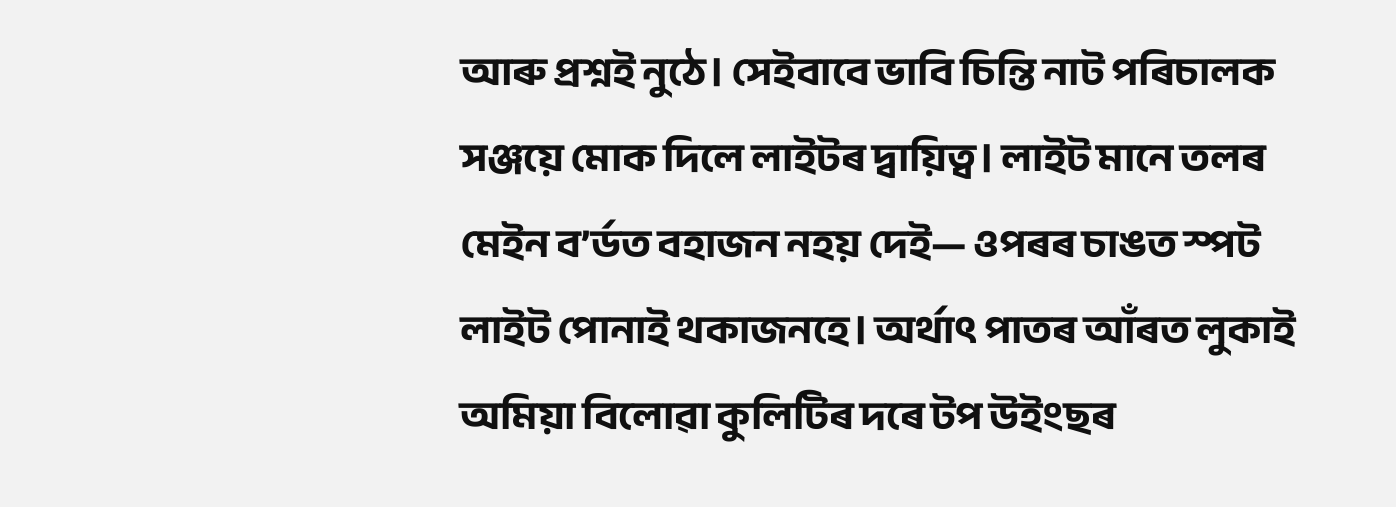আৰু প্ৰশ্নই নুঠে। সেইবাবে ভাবি চিন্তি নাট পৰিচালক সঞ্জয়ে মোক দিলে লাইটৰ দ্বায়িত্ব। লাইট মানে তলৰ মেইন ব’ৰ্ডত বহাজন নহয় দেই— ওপৰৰ চাঙত স্পট লাইট পোনাই থকাজনহে। অৰ্থাৎ পাতৰ আঁৰত লুকাই অমিয়া বিলোৱা কুলিটিৰ দৰে টপ উইংছৰ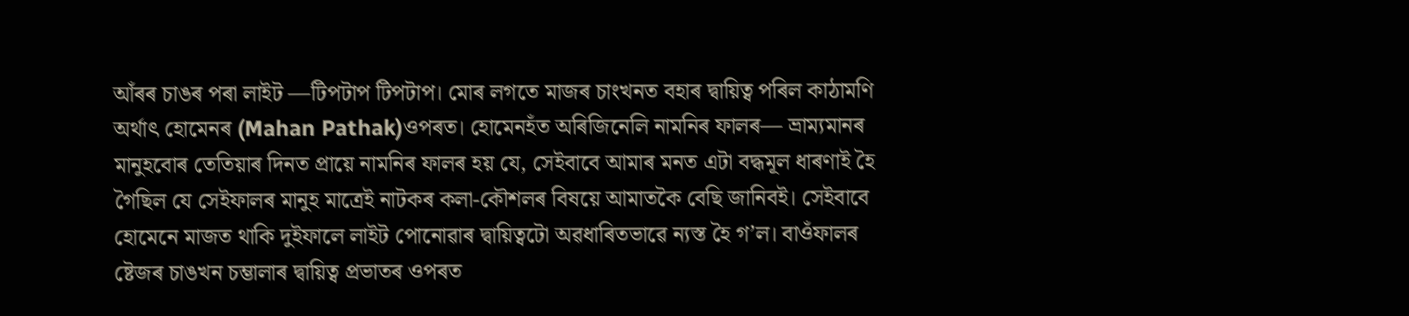আঁৰৰ চাঙৰ পৰা লাইট —টিপটাপ টিপটাপ। মোৰ লগতে মাজৰ চাংখনত বহাৰ দ্বায়িত্ব পৰিল কাঠামণি অৰ্থাৎ হোমেনৰ (Mahan Pathak)ওপৰত। হোমেনহঁত অৰিজিনেলি নামনিৰ ফালৰ— ভ্ৰাম্যমানৰ মানুহবোৰ তেতিয়াৰ দিনত প্ৰায়ে নামনিৰ ফালৰ হয় যে, সেইবাবে আমাৰ মনত এটা বদ্ধমূল ধাৰণাই হৈ গৈছিল যে সেইফালৰ মানুহ মাত্ৰেই নাটকৰ কলা-কৌশলৰ বিষয়ে আমাতকৈ বেছি জানিবই। সেইবাবে হোমেনে মাজত থাকি দুইফালে লাইট পোনোৱাৰ দ্বায়িত্বটো অৱধাৰিতভাৱে ন্যস্ত হৈ গ’ল। বাওঁফালৰ ষ্টেজৰ চাঙখন চম্ভালাৰ দ্বায়িত্ব প্ৰভাতৰ ওপৰত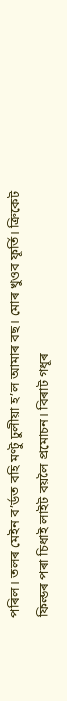পৰিল। তলৰ মেইন ব’ৰ্ডত বহি মণ্টু ঢুলীয়া হ’ল আমাৰ বছ। মোৰ খুওব ফূৰ্তি। ক্ৰিকেট ফিল্ডৰ পৰা চিধাই লাইট বয়লৈ প্ৰমোচন। বিৰাট গধূৰ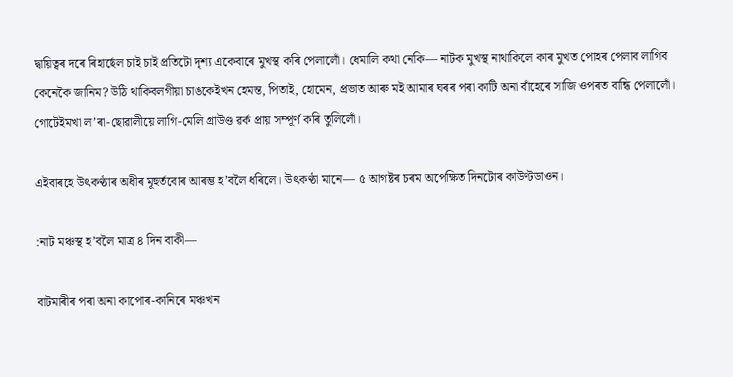দ্বায়িত্বৰ দৰে ৰিহাৰ্ছেল চাই চাই প্ৰতিটো দৃশ্য একেবাৰে মুখস্থ কৰি পেলালোঁ। ধেমালি কথা নেকি— নাটক মুখস্থ নাথাকিলে কাৰ মুখত পোহৰ পেলাব লাগিব কেনেকৈ জানিম? উঠি থাকিবলগীয়া চাঙকেইখন হেমন্ত, পিতাই, হোমেন, প্ৰভাত আৰু মই আমাৰ ঘৰৰ পৰা কাটি অনা বাঁহেৰে সাজি ওপৰত বান্ধি পেলালোঁ। গোটেইমখা ল’ৰা-ছোৱালীয়ে লাগি-মেলি গ্ৰাউণ্ড ৱৰ্ক প্ৰায় সম্পূৰ্ণ কৰি তুলিলোঁ।

এইবাৰহে উৎকণ্ঠাৰ অধীৰ মূহুৰ্তবোৰ আৰম্ভ হ’বলৈ ধৰিলে। উৎকণ্ঠা মানে— ৫ আগষ্টৰ চৰম অপেক্ষিত দিনটোৰ কাউণ্টডাওন।

:নাট মঞ্চস্থ হ’বলৈ মাত্ৰ ৪ দিন বাকী—

বাটমাৰীৰ পৰা অনা কাপোৰ-কানিৰে মঞ্চখন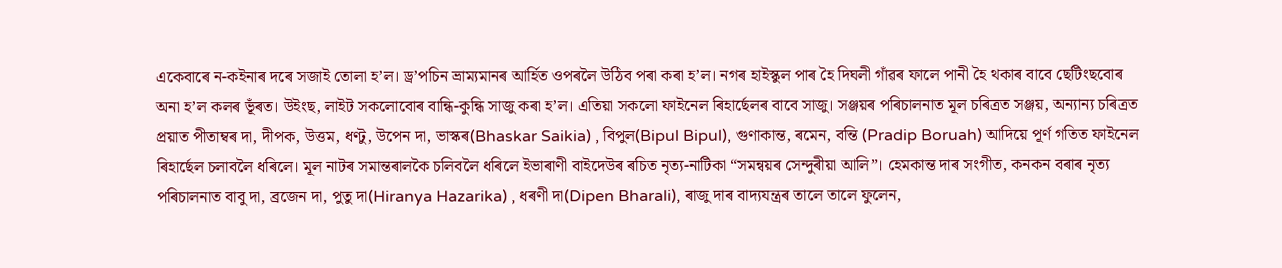একেবাৰে ন-কইনাৰ দৰে সজাই তোলা হ’ল। ড্ৰ’পচিন ভ্ৰাম্যমানৰ আৰ্হিত ওপৰলৈ উঠিব পৰা কৰা হ’ল। নগৰ হাইস্কুল পাৰ হৈ দিঘলী গাঁৱৰ ফালে পানী হৈ থকাৰ বাবে ছেটিংছবোৰ অনা হ’ল কলৰ ভূঁৰত। উইংছ, লাইট সকলোবোৰ বান্ধি-কুন্ধি সাজু কৰা হ’ল। এতিয়া সকলো ফাইনেল ৰিহাৰ্ছেলৰ বাবে সাজু। সঞ্জয়ৰ পৰিচালনাত মূল চৰিত্ৰত সঞ্জয়, অন্যান্য চৰিত্ৰত প্ৰয়াত পীতাম্বৰ দা, দীপক, উত্তম, ধণ্টু, উপেন দা, ভাস্কৰ(Bhaskar Saikia) , বিপুল(Bipul Bipul), গুণাকান্ত, ৰমেন, বন্তি (Pradip Boruah) আদিয়ে পূৰ্ণ গতিত ফাইনেল ৰিহাৰ্ছেল চলাবলৈ ধৰিলে। মূল নাটৰ সমান্তৰালকৈ চলিবলৈ ধৰিলে ইভাৰাণী বাইদেউৰ ৰচিত নৃত্য-নাটিকা “সমন্বয়ৰ সেন্দুৰীয়া আলি”। হেমকান্ত দাৰ সংগীত, কনকন বৰাৰ নৃত্য পৰিচালনাত বাবু দা, ব্ৰজেন দা, পুতু দা(Hiranya Hazarika) , ধৰণী দা(Dipen Bharali), ৰাজু দাৰ বাদ্যযন্ত্ৰৰ তালে তালে ফুলেন,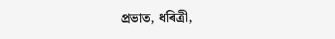প্ৰভাত, ধৰিত্ৰী,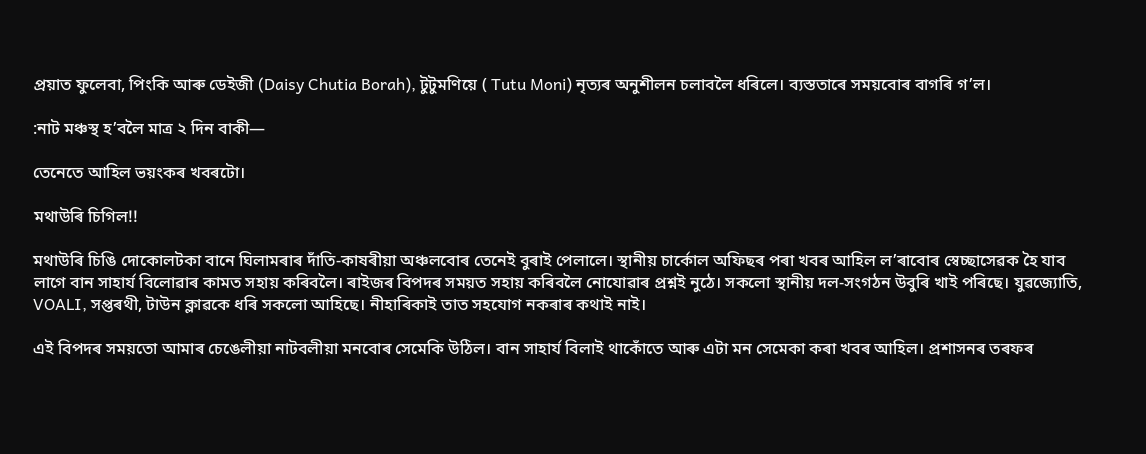প্ৰয়াত ফুলেবা, পিংকি আৰু ডেইজী (Daisy Chutia Borah), টুটুমণিয়ে ( Tutu Moni) নৃত্যৰ অনুশীলন চলাবলৈ ধৰিলে। ব্যস্ততাৰে সময়বোৰ বাগৰি গ’ল।

:নাট মঞ্চস্থ হ’বলৈ মাত্ৰ ২ দিন বাকী—

তেনেতে আহিল ভয়ংকৰ খবৰটো।

মথাউৰি চিগিল!!

মথাউৰি চিঙি দোকোলটকা বানে ঘিলামৰাৰ দাঁতি-কাষৰীয়া অঞ্চলবোৰ তেনেই বুৰাই পেলালে। স্থানীয় চাৰ্কোল অফিছৰ পৰা খবৰ আহিল ল’ৰাবোৰ স্বেচ্ছাসেৱক হৈ যাব লাগে বান সাহাৰ্য বিলোৱাৰ কামত সহায় কৰিবলৈ। ৰাইজৰ বিপদৰ সময়ত সহায় কৰিবলৈ নোযোৱাৰ প্ৰশ্নই নুঠে। সকলো স্থানীয় দল-সংগঠন উবুৰি খাই পৰিছে। যুৱজ্যোতি, VOALI, সপ্তৰথী, টাউন ক্লাৱকে ধৰি সকলো আহিছে। নীহাৰিকাই তাত সহযোগ নকৰাৰ কথাই নাই।

এই বিপদৰ সময়তো আমাৰ চেঙেলীয়া নাটবলীয়া মনবোৰ সেমেকি উঠিল। বান সাহাৰ্য বিলাই থাকোঁতে আৰু এটা মন সেমেকা কৰা খবৰ আহিল। প্ৰশাসনৰ তৰফৰ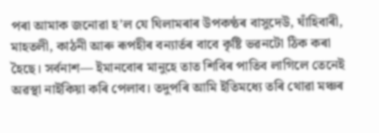পৰা আমাক জনোৱা হ’ল যে ঘিলামৰাৰ উপকণ্ঠৰ বাসুদেউ, ঘাঁহিবাৰী, মাহতলী, কাঠনী আৰু ৰূপহীৰ বন্যাৰ্তৰ বাবে কৃষ্টি ভৱনটো ঠিক কৰা হৈছে। সৰ্বনাশ— ইমানবোৰ মানুহে তাত শিবিৰ পাতিব লাগিলে তেনেই অৱস্থা নাইকিয়া কৰি পেলাব। তদুপৰি আমি ইতিমধ্যে তৰি থোৱা মঞ্চৰ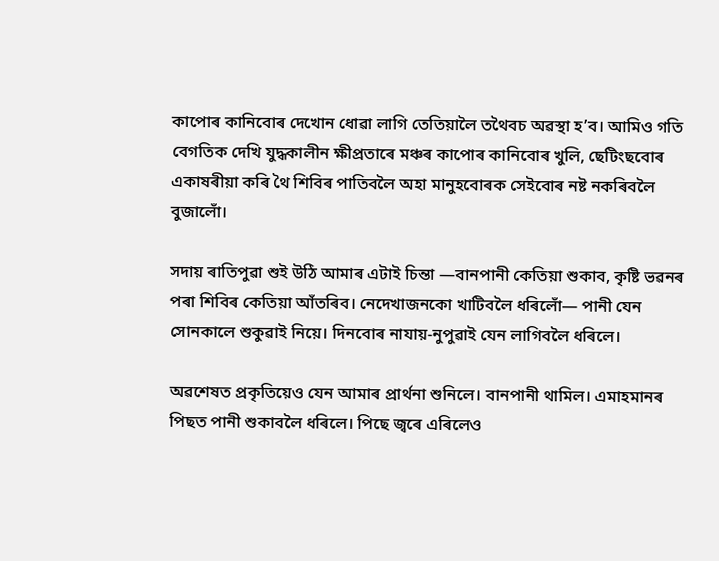কাপোৰ কানিবোৰ দেখোন ধোৱা লাগি তেতিয়ালৈ তথৈবচ অৱস্থা হ’ব। আমিও গতি বেগতিক দেখি যুদ্ধকালীন ক্ষীপ্ৰতাৰে মঞ্চৰ কাপোৰ কানিবোৰ খুলি, ছেটিংছবোৰ একাষৰীয়া কৰি থৈ শিবিৰ পাতিবলৈ অহা মানুহবোৰক সেইবোৰ নষ্ট নকৰিবলৈ বুজালোঁ।

সদায় ৰাতিপুৱা শুই উঠি আমাৰ এটাই চিন্তা —বানপানী কেতিয়া শুকাব, কৃষ্টি ভৱনৰ পৰা শিবিৰ কেতিয়া আঁতৰিব। নেদেখাজনকো খাটিবলৈ ধৰিলোঁ— পানী যেন সোনকালে শুকুৱাই নিয়ে। দিনবোৰ নাযায়-নুপুৱাই যেন লাগিবলৈ ধৰিলে।

অৱশেষত প্ৰকৃতিয়েও যেন আমাৰ প্ৰাৰ্থনা শুনিলে। বানপানী থামিল। এমাহমানৰ পিছত পানী শুকাবলৈ ধৰিলে। পিছে জ্বৰে এৰিলেও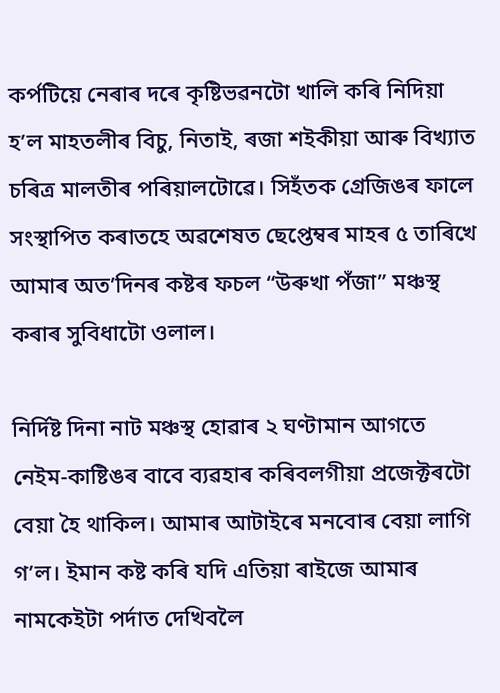কৰ্পটিয়ে নেৰাৰ দৰে কৃষ্টিভৱনটো খালি কৰি নিদিয়া হ’ল মাহতলীৰ বিচু, নিতাই, ৰজা শইকীয়া আৰু বিখ্যাত চৰিত্ৰ মালতীৰ পৰিয়ালটোৱে। সিহঁতক গ্ৰেজিঙৰ ফালে সংস্থাপিত কৰাতহে অৱশেষত ছেপ্তেম্বৰ মাহৰ ৫ তাৰিখে আমাৰ অত’দিনৰ কষ্টৰ ফচল “উৰুখা পঁজা” মঞ্চস্থ কৰাৰ সুবিধাটো ওলাল।

নিৰ্দিষ্ট দিনা নাট মঞ্চস্থ হোৱাৰ ২ ঘণ্টামান আগতে নেইম-কাষ্টিঙৰ বাবে ব্যৱহাৰ কৰিবলগীয়া প্ৰজেক্টৰটো বেয়া হৈ থাকিল। আমাৰ আটাইৰে মনবোৰ বেয়া লাগি গ’ল। ইমান কষ্ট কৰি যদি এতিয়া ৰাইজে আমাৰ নামকেইটা পৰ্দাত দেখিবলৈ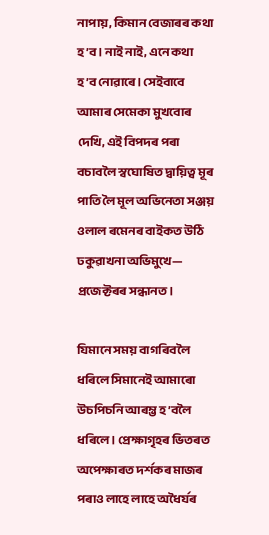নাপায়, কিমান বেজাৰৰ কথা হ’ব। নাই নাই, এনে কথা হ’ব নোৱাৰে। সেইবাবে আমাৰ সেমেকা মুখবোৰ দেখি, এই বিপদৰ পৰা বচাবলৈ স্বঘোষিত দ্বায়িত্ব মূৰ পাতি লৈ মূল অভিনেতা সঞ্জয় ওলাল ৰমেনৰ বাইকত উঠি ঢকুৱাখনা অভিমুখে— প্ৰজেক্টৰৰ সন্ধানত।

যিমানে সময় বাগৰিবলৈ ধৰিলে সিমানেই আমাৰো উচপিচনি আৰম্ভ হ’বলৈ ধৰিলে। প্ৰেক্ষাগৃহৰ ভিতৰত অপেক্ষাৰত দৰ্শকৰ মাজৰ পৰাও লাহে লাহে অধৈৰ্যৰ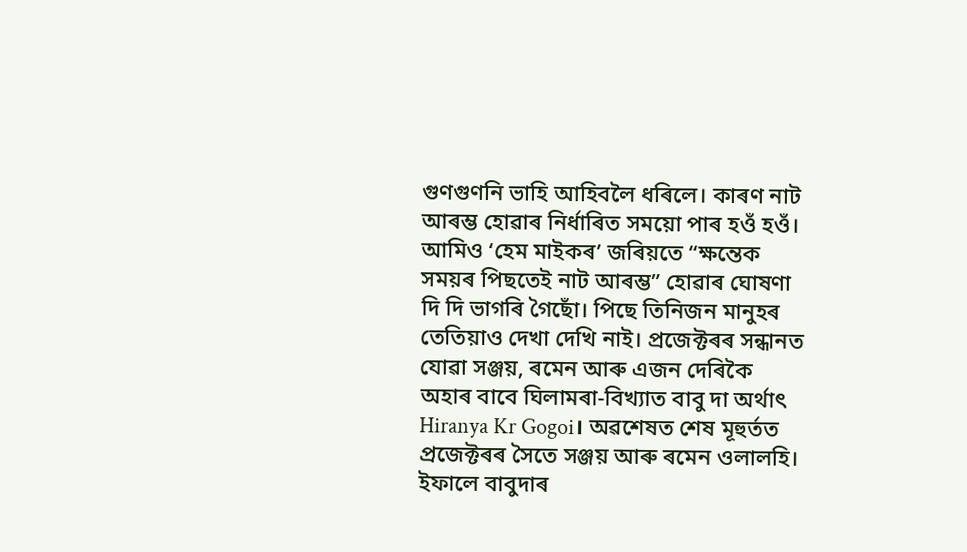গুণগুণনি ভাহি আহিবলৈ ধৰিলে। কাৰণ নাট আৰম্ভ হোৱাৰ নিৰ্ধাৰিত সময়ো পাৰ হওঁ হওঁ। আমিও ‘হেম মাইকৰ’ জৰিয়তে “ক্ষন্তেক সময়ৰ পিছতেই নাট আৰম্ভ” হোৱাৰ ঘোষণা দি দি ভাগৰি গৈছোঁ। পিছে তিনিজন মানুহৰ তেতিয়াও দেখা দেখি নাই। প্ৰজেক্টৰৰ সন্ধানত যোৱা সঞ্জয়, ৰমেন আৰু এজন দেৰিকৈ অহাৰ বাবে ঘিলামৰা-বিখ্যাত বাবু দা অৰ্থাৎ Hiranya Kr Gogoi। অৱশেষত শেষ মূহুৰ্তত প্ৰজেক্টৰৰ সৈতে সঞ্জয় আৰু ৰমেন ওলালহি। ইফালে বাবুদাৰ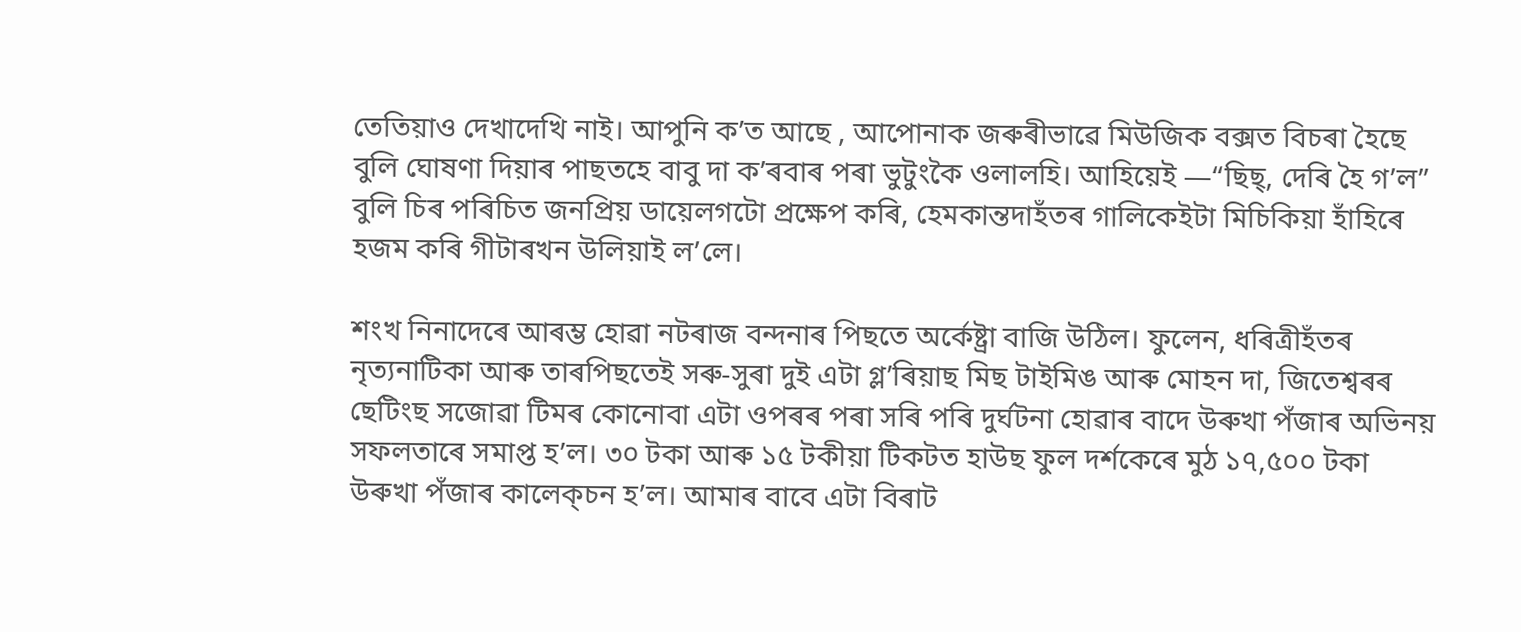তেতিয়াও দেখাদেখি নাই। আপুনি ক’ত আছে , আপোনাক জৰুৰীভাৱে মিউজিক বক্সত বিচৰা হৈছে বুলি ঘোষণা দিয়াৰ পাছতহে বাবু দা ক’ৰবাৰ পৰা ভুটুংকৈ ওলালহি। আহিয়েই —“ছিছ্‌, দেৰি হৈ গ’ল” বুলি চিৰ পৰিচিত জনপ্ৰিয় ডায়েলগটো প্ৰক্ষেপ কৰি, হেমকান্তদাহঁতৰ গালিকেইটা মিচিকিয়া হাঁহিৰে হজম কৰি গীটাৰখন উলিয়াই ল’লে।

শংখ নিনাদেৰে আৰম্ভ হোৱা নটৰাজ বন্দনাৰ পিছতে অৰ্কেষ্ট্ৰা বাজি উঠিল। ফুলেন, ধৰিত্ৰীহঁতৰ নৃত্যনাটিকা আৰু তাৰপিছতেই সৰু-সুৰা দুই এটা গ্ল’ৰিয়াছ মিছ টাইমিঙ আৰু মোহন দা, জিতেশ্বৰৰ ছেটিংছ সজোৱা টিমৰ কোনোবা এটা ওপৰৰ পৰা সৰি পৰি দুৰ্ঘটনা হোৱাৰ বাদে উৰুখা পঁজাৰ অভিনয় সফলতাৰে সমাপ্ত হ’ল। ৩০ টকা আৰু ১৫ টকীয়া টিকটত হাউছ ফুল দৰ্শকেৰে মুঠ ১৭,৫০০ টকা উৰুখা পঁজাৰ কালেক্‌চন হ’ল। আমাৰ বাবে এটা বিৰাট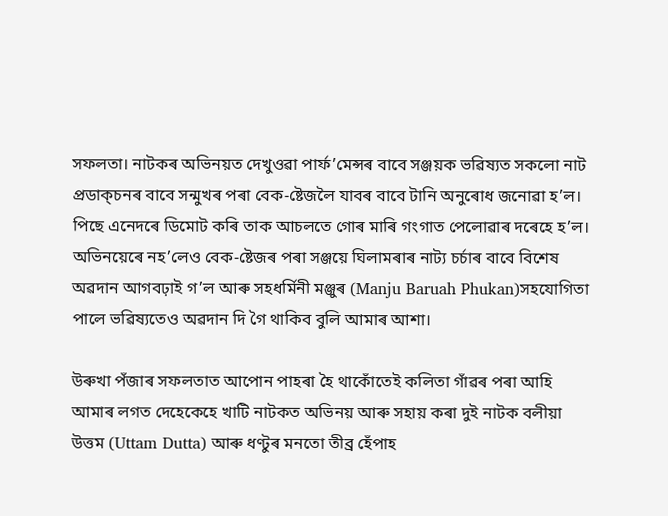সফলতা। নাটকৰ অভিনয়ত দেখুওৱা পাৰ্ফ’মেন্সৰ বাবে সঞ্জয়ক ভৱিষ্যত সকলো নাট প্ৰডাক্‌চনৰ বাবে সন্মুখৰ পৰা বেক-ষ্টেজলৈ যাবৰ বাবে টানি অনুৰোধ জনোৱা হ’ল। পিছে এনেদৰে ডিমোট কৰি তাক আচলতে গোৰ মাৰি গংগাত পেলোৱাৰ দৰেহে হ’ল। অভিনয়েৰে নহ’লেও বেক-ষ্টেজৰ পৰা সঞ্জয়ে ঘিলামৰাৰ নাট্য চৰ্চাৰ বাবে বিশেষ অৱদান আগবঢ়াই গ’ল আৰু সহধৰ্মিনী মঞ্জুৰ (Manju Baruah Phukan)সহযোগিতা পালে ভৱিষ্যতেও অৱদান দি গৈ থাকিব বুলি আমাৰ আশা।

উৰুখা পঁজাৰ সফলতাত আপোন পাহৰা হৈ থাকোঁতেই কলিতা গাঁৱৰ পৰা আহি আমাৰ লগত দেহেকেহে খাটি নাটকত অভিনয় আৰু সহায় কৰা দুই নাটক বলীয়া উত্তম (Uttam Dutta) আৰু ধণ্টুৰ মনতো তীব্ৰ হেঁপাহ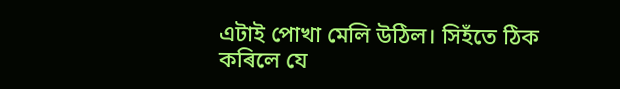এটাই পোখা মেলি উঠিল। সিহঁতে ঠিক কৰিলে যে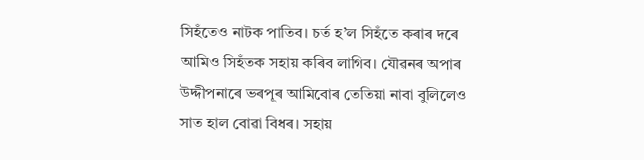সিহঁতেও নাটক পাতিব। চৰ্ত হ’ল সিহঁতে কৰাৰ দৰে আমিও সিহঁতক সহায় কৰিব লাগিব। যৌৱনৰ অপাৰ উদ্দীপনাৰে ভৰপূৰ আমিবোৰ তেতিয়া নাবা বুলিলেও সাত হাল বোৱা বিধৰ। সহায়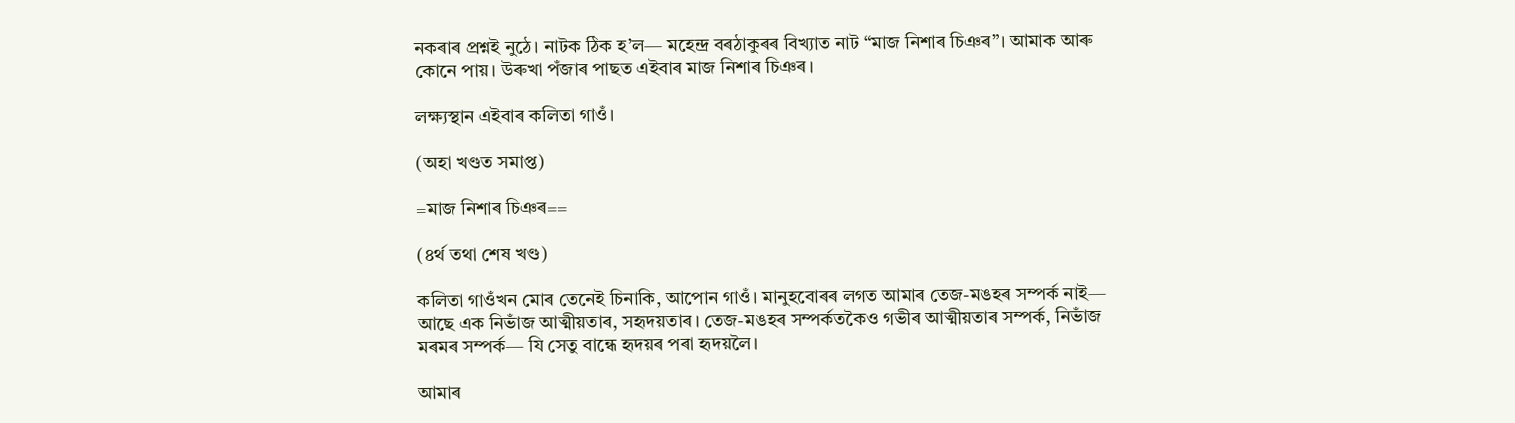নকৰাৰ প্ৰশ্নই নুঠে। নাটক ঠিক হ’ল— মহেন্দ্ৰ বৰঠাকুৰৰ বিখ্যাত নাট “মাজ নিশাৰ চিঞৰ”। আমাক আৰু কোনে পায়। উৰুখা পঁজাৰ পাছত এইবাৰ মাজ নিশাৰ চিঞৰ।

লক্ষ্যস্থান এইবাৰ কলিতা গাওঁ।

(অহা খণ্ডত সমাপ্ত)

=মাজ নিশাৰ চিঞৰ==

(৪ৰ্থ তথা শেষ খণ্ড)

কলিতা গাওঁখন মোৰ তেনেই চিনাকি, আপোন গাওঁ। মানুহবোৰৰ লগত আমাৰ তেজ-মঙহৰ সম্পৰ্ক নাই— আছে এক নিভাঁজ আত্মীয়তাৰ, সহৃদয়তাৰ। তেজ-মঙহৰ সম্পৰ্কতকৈও গভীৰ আত্মীয়তাৰ সম্পৰ্ক, নিভাঁজ মৰমৰ সম্পৰ্ক— যি সেতু বান্ধে হৃদয়ৰ পৰা হৃদয়লৈ।

আমাৰ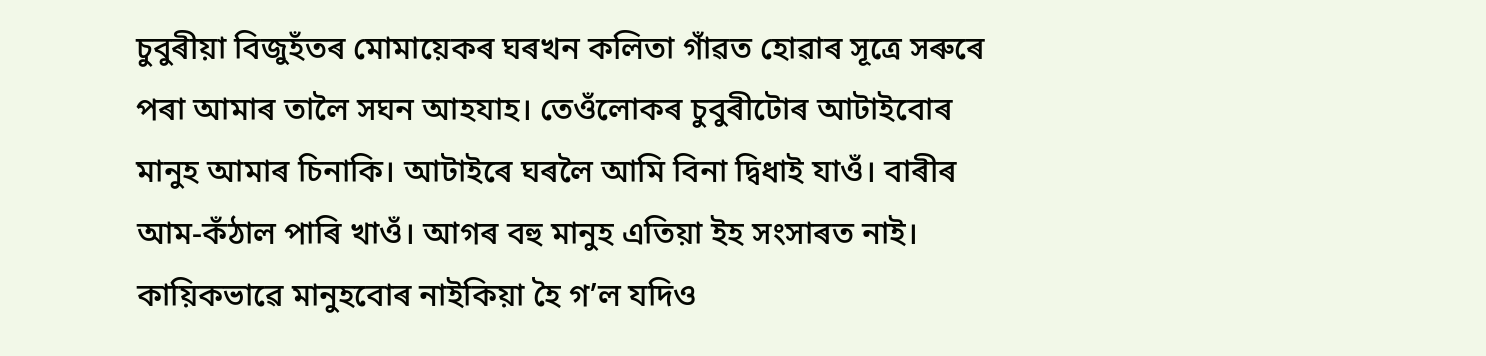চুবুৰীয়া বিজুহঁতৰ মোমায়েকৰ ঘৰখন কলিতা গাঁৱত হোৱাৰ সূত্ৰে সৰুৰে পৰা আমাৰ তালৈ সঘন আহযাহ। তেওঁলোকৰ চুবুৰীটোৰ আটাইবোৰ মানুহ আমাৰ চিনাকি। আটাইৰে ঘৰলৈ আমি বিনা দ্বিধাই যাওঁ। বাৰীৰ আম-কঁঠাল পাৰি খাওঁ। আগৰ বহু মানুহ এতিয়া ইহ সংসাৰত নাই। কায়িকভাৱে মানুহবোৰ নাইকিয়া হৈ গ’ল যদিও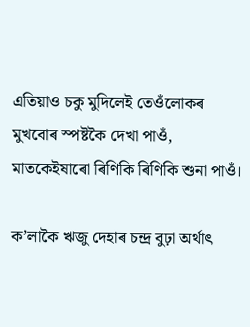এতিয়াও চকু মুদিলেই তেওঁলোকৰ মুখবোৰ স্পষ্টকৈ দেখা পাওঁ, মাতকেইষাৰো ৰিণিকি ৰিণিকি শুনা পাওঁ।

ক’লাকৈ ঋজু দেহাৰ চন্দ্ৰ বুঢ়া অৰ্থাৎ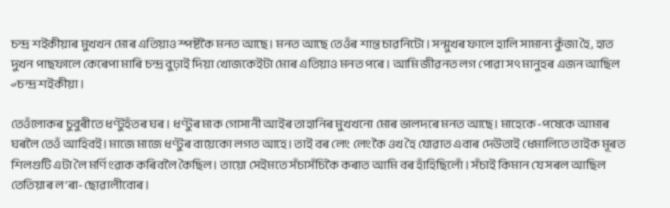চন্দ্ৰ শইকীয়াৰ মুখখন মোৰ এতিয়াও স্পষ্টকৈ মনত আছে। মনত আছে তেওঁৰ শান্ত চাৱনিটো। সন্মুখৰ ফালে হালি সামান্য কুঁজা হৈ, হাত দুখন পাছফালে কেৰেপা মাৰি চন্দ্ৰ বুঢ়াই দিয়া খোজকেইটা মোৰ এতিয়াও মনত পৰে। আমি জীৱনত লগ পোৱা সৎ মানুহৰ এজন আছিল ৺চন্দ্ৰ শইকীয়া।

তেওঁলোকৰ চুবুৰীতে ধণ্টুহঁতৰ ঘৰ। ধণ্টুৰ মাক গোসানী আইৰ তাহানিৰ মুখখনো মোৰ ভালদৰে মনত আছে। মাহেকে-পষেকে আমাৰ ঘৰলৈ তেওঁ আহিবই। মাজে মাজে ধণ্টুৰ বায়েকো লগত আহে। তাই বৰ লেং লেংকৈ ওখ হৈ যোৱাত এবাৰ দেউতাই ধেমালিতে তাইক মূৰত শিলগুটি এটা লৈ মৰ্ণিংৱাক কৰিবলৈ কৈছিল। তায়ো সেইমতে সঁচাসঁচিকৈ কৰাত আমি বৰ হাঁহিছিলোঁ। সঁচাই কিমান যে সৰল আছিল তেতিয়াৰ ল’ৰা-ছোৱালীবোৰ।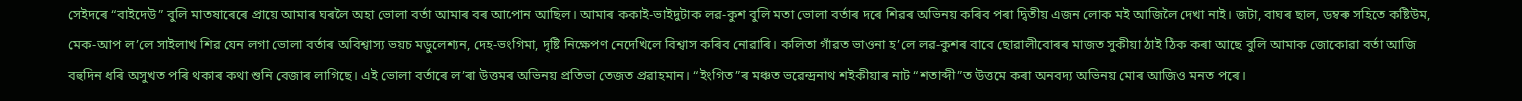সেইদৰে “বাইদেউ” বুলি মাতষাৰেৰে প্ৰায়ে আমাৰ ঘৰলৈ অহা ভোলা বৰ্তা আমাৰ বৰ আপোন আছিল। আমাৰ ককাই-ভাইদুটাক লৱ-কুশ বুলি মতা ভোলা বৰ্তাৰ দৰে শিৱৰ অভিনয় কৰিব পৰা দ্বিতীয় এজন লোক মই আজিলৈ দেখা নাই। জটা, বাঘৰ ছাল, ডম্বৰু সহিতে কষ্টিউম, মেক-আপ ল’লে সাইলাখ শিৱ যেন লগা ভোলা বৰ্তাৰ অবিশ্বাস্য ভয়চ মডুলেশ্যন, দেহ-ভংগিমা, দৃষ্টি নিক্ষেপণ নেদেখিলে বিশ্বাস কৰিব নোৱাৰি। কলিতা গাঁৱত ভাওনা হ’লে লৱ-কুশৰ বাবে ছোৱালীবোৰৰ মাজত সুকীয়া ঠাই ঠিক কৰা আছে বুলি আমাক জোকোৱা বৰ্তা আজি বহুদিন ধৰি অসুখত পৰি থকাৰ কথা শুনি বেজাৰ লাগিছে। এই ভোলা বৰ্তাৰে ল’ৰা উত্তমৰ অভিনয় প্ৰতিভা তেজত প্ৰৱাহমান। “ইংগিত”ৰ মঞ্চত ভৱেন্দ্ৰনাথ শইকীয়াৰ নাট “শতাব্দী”ত উত্তমে কৰা অনবদ্য অভিনয় মোৰ আজিও মনত পৰে।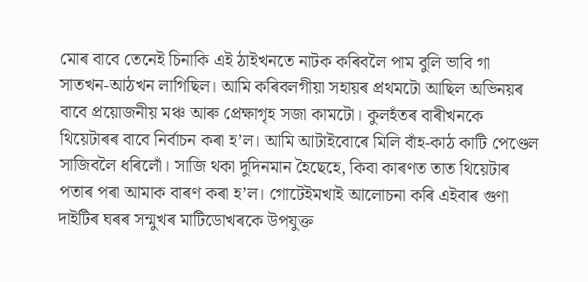মোৰ বাবে তেনেই চিনাকি এই ঠাইখনতে নাটক কৰিবলৈ পাম বুলি ভাবি গা সাতখন-আঠখন লাগিছিল। আমি কৰিবলগীয়া সহায়ৰ প্ৰথমটো আছিল অভিনয়ৰ বাবে প্ৰয়োজনীয় মঞ্চ আৰু প্ৰেক্ষাগৃহ সজা কামটো। কুলহঁতৰ বাৰীখনকে থিয়েটাৰৰ বাবে নিৰ্বাচন কৰা হ’ল। আমি আটাইবোৰে মিলি বাঁহ-কাঠ কাটি পেণ্ডেল সাজিবলৈ ধৰিলোঁ। সাজি থকা দুদিনমান হৈছেহে, কিবা কাৰণত তাত থিয়েটাৰ পতাৰ পৰা আমাক বাৰণ কৰা হ’ল। গোটেইমখাই আলোচনা কৰি এইবাৰ গুণা দাইটিৰ ঘৰৰ সন্মুখৰ মাটিডোখৰকে উপযুক্ত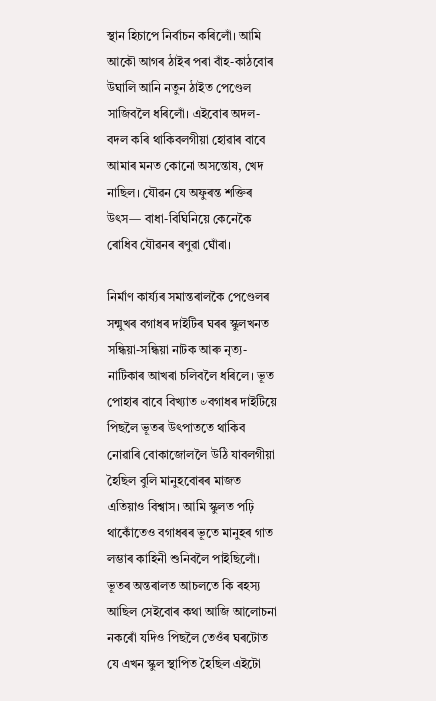স্থান হিচাপে নিৰ্বাচন কৰিলোঁ। আমি আকৌ আগৰ ঠাইৰ পৰা বাঁহ-কাঠবোৰ উঘালি আনি নতুন ঠাইত পেণ্ডেল সাজিবলৈ ধৰিলোঁ। এইবোৰ অদল-বদল কৰি থাকিবলগীয়া হোৱাৰ বাবে আমাৰ মনত কোনো অসন্তোষ, খেদ নাছিল। যৌৱন যে অফুৰন্ত শক্তিৰ উৎস— বাধা-বিঘিনিয়ে কেনেকৈ ৰোধিব যৌৱনৰ ৰণুৱা ঘোঁৰা।

নিৰ্মাণ কাৰ্য্যৰ সমান্তৰালকৈ পেণ্ডেলৰ সন্মুখৰ বগাধৰ দাইটিৰ ঘৰৰ স্কুলখনত সন্ধিয়া-সন্ধিয়া নাটক আৰু নৃত্য-নাটিকাৰ আখৰা চলিবলৈ ধৰিলে। ভূত পোহাৰ বাবে বিখ্যাত ৺বগাধৰ দাইটিয়ে পিছলৈ ভূতৰ উৎপাততে থাকিব নোৱাৰি বোকাজোললৈ উঠি যাবলগীয়া হৈছিল বুলি মানুহবোৰৰ মাজত এতিয়াও বিশ্বাস। আমি স্কুলত পঢ়ি থাকোঁতেও বগাধৰৰ ভূতে মানুহৰ গাত লম্ভাৰ কাহিনী শুনিবলৈ পাইছিলোঁ। ভূতৰ অন্তৰালত আচলতে কি ৰহস্য আছিল সেইবোৰ কথা আজি আলোচনা নকৰোঁ যদিও পিছলৈ তেওঁৰ ঘৰটোত যে এখন স্কুল স্থাপিত হৈছিল এইটো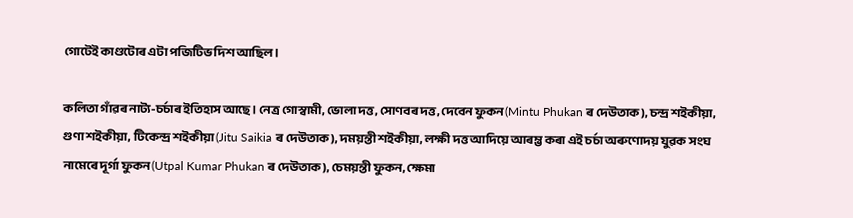গোটেই কাণ্ডটোৰ এটা পজিটিভ দিশ আছিল।

কলিতা গাঁৱৰ নাট্য-চৰ্চাৰ ইতিহাস আছে। নেত্ৰ গোস্বামী, ভোলা দত্ত, সোণবৰ দত্ত, দেবেন ফুকন(Mintu Phukan ৰ দেউতাক), চন্দ্ৰ শইকীয়া, গুণা শইকীয়া, টিকেন্দ্ৰ শইকীয়া(Jitu Saikia ৰ দেউতাক), দময়ন্তী শইকীয়া, লক্ষী দত্ত আদিয়ে আৰম্ভ কৰা এই চৰ্চা অৰুণোদয় যুৱক সংঘ নামেৰে দূৰ্গা ফুকন(Utpal Kumar Phukan ৰ দেউতাক), চেময়ন্তী ফুকন, ক্ষেমা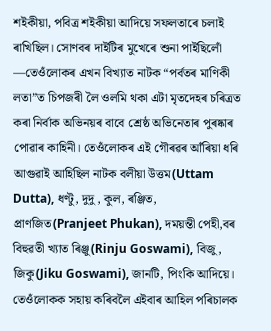শইকীয়া, পবিত্ৰ শইকীয়া আদিয়ে সফলতাৰে চলাই ৰাখিছিল। সোণবৰ দাইটিৰ মুখেৰে শুনা পাইছিলোঁ —তেওঁলোকৰ এখন বিখ্যাত নাটক “পৰ্বতৰ মাণিকী লতা”ত চিপজৰী লৈ ওলমি থকা এটা মৃতদেহৰ চৰিত্ৰত কৰা নিৰ্বাক অভিনয়ৰ বাবে শ্ৰেষ্ঠ অভিনেতাৰ পুৰষ্কাৰ পোৱাৰ কাহিনী। তেওঁলোকৰ এই গৌৰৱৰ আঁৰিয়া ধৰি আগুৱাই আহিছিল নাটক বলীয়া উত্তম(Uttam Dutta), ধণ্টু, দুদু , কুল, ৰঞ্জিত, প্ৰাণজিত(Pranjeet Phukan), দময়ন্তী পেহী,বৰ বিহুৱতী খ্যাত ৰিঞ্জু(Rinju Goswami), বিজু, জিকু(Jiku Goswami), জানটি, পিংকি আদিয়ে। তেওঁলোকক সহায় কৰিবলৈ এইবাৰ আহিল পৰিচালক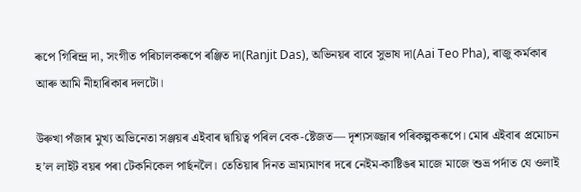ৰূপে গিৰিন্দ্ৰ দা, সংগীত পৰিচালকৰূপে ৰঞ্জিত দা(Ranjit Das), অভিনয়ৰ বাবে সুভাষ দা(Aai Teo Pha), ৰাজু কৰ্মকাৰ আৰু আমি নীহাৰিকাৰ দলটো।

উৰুখা পঁজাৰ মুখ্য অভিনেতা সঞ্জয়ৰ এইবাৰ দ্বায়িত্ব পৰিল বেক-ষ্টেজত— দৃশ্যসজ্জাৰ পৰিকল্পকৰূপে। মোৰ এইবাৰ প্ৰমোচন হ’ল লাইট বয়ৰ পৰা টেকনিকেল পাৰ্ছনলৈ। তেতিয়াৰ দিনত ভ্ৰাম্যমাণৰ দৰে নেইম-কাষ্টিঙৰ মাজে মাজে শুভ্ৰ পৰ্দাত যে ওলাই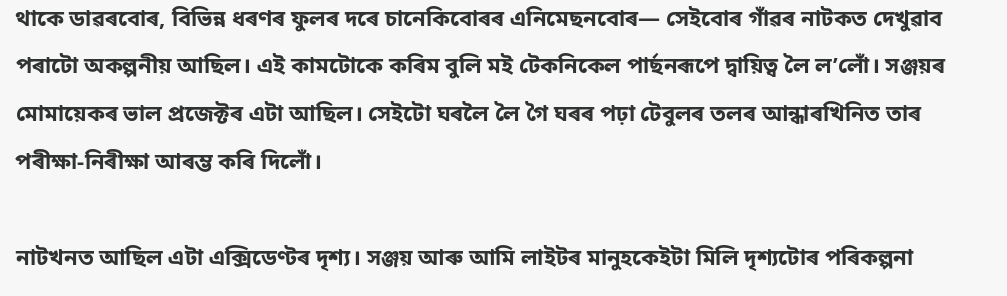থাকে ডাৱৰবোৰ, বিভিন্ন ধৰণৰ ফুলৰ দৰে চানেকিবোৰৰ এনিমেছনবোৰ— সেইবোৰ গাঁৱৰ নাটকত দেখুৱাব পৰাটো অকল্পনীয় আছিল। এই কামটোকে কৰিম বুলি মই টেকনিকেল পাৰ্ছনৰূপে দ্বায়িত্ব লৈ ল’লোঁ। সঞ্জয়ৰ মোমায়েকৰ ভাল প্ৰজেক্টৰ এটা আছিল। সেইটো ঘৰলৈ লৈ গৈ ঘৰৰ পঢ়া টেবুলৰ তলৰ আন্ধাৰখিনিত তাৰ পৰীক্ষা-নিৰীক্ষা আৰম্ভ কৰি দিলোঁ।

নাটখনত আছিল এটা এক্সিডেণ্টৰ দৃশ্য। সঞ্জয় আৰু আমি লাইটৰ মানুহকেইটা মিলি দৃশ্যটোৰ পৰিকল্পনা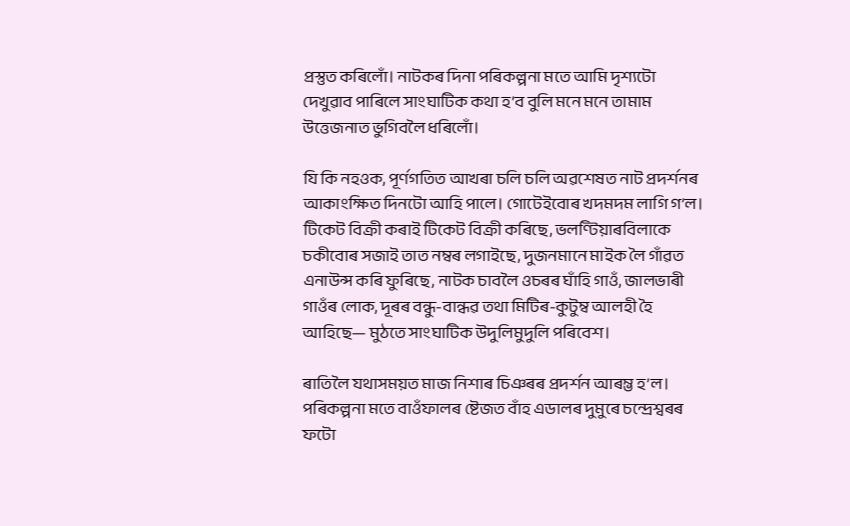প্ৰস্তুত কৰিলোঁ। নাটকৰ দিনা পৰিকল্পনা মতে আমি দৃশ্যটো দেখুৱাব পাৰিলে সাংঘাটিক কথা হ’ব বুলি মনে মনে তামাম উত্তেজনাত ভুগিবলৈ ধৰিলোঁ।

যি কি নহওক, পূৰ্ণগতিত আখৰা চলি চলি অৱশেষত নাট প্ৰদৰ্শনৰ আকাংক্ষিত দিনটো আহি পালে। গোটেইবোৰ খদমদম লাগি গ’ল। টিকেট বিক্ৰী কৰাই টিকেট বিক্ৰী কৰিছে, ভলণ্টিয়াৰবিলাকে চকীবোৰ সজাই তাত নম্বৰ লগাইছে, দুজনমানে মাইক লৈ গাঁৱত এনাউন্স কৰি ফুৰিছে, নাটক চাবলৈ ওচৰৰ ঘাঁহি গাওঁ, জালভাৰী গাওঁৰ লোক, দূৰৰ বন্ধু-বান্ধৱ তথা মিটিৰ-কুটুম্ব আলহী হৈ আহিছে— মুঠতে সাংঘাটিক উদুলিমুদুলি পৰিবেশ।

ৰাতিলৈ যথাসময়ত মাজ নিশাৰ চিঞৰৰ প্ৰদৰ্শন আৰম্ভ হ’ল। পৰিকল্পনা মতে বাওঁফালৰ ষ্টেজত বাঁহ এডালৰ দুমুৰে চন্দ্ৰেশ্বৰৰ ফটো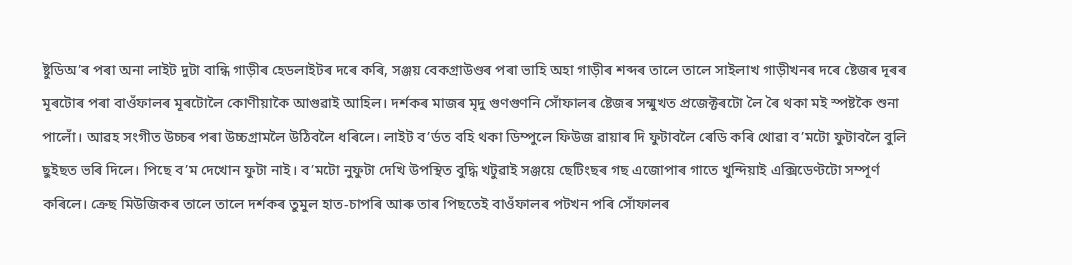ষ্টুডিঅ’ৰ পৰা অনা লাইট দুটা বান্ধি গাড়ীৰ হেডলাইটৰ দৰে কৰি, সঞ্জয় বেকগ্ৰাউণ্ডৰ পৰা ভাহি অহা গাড়ীৰ শব্দৰ তালে তালে সাইলাখ গাড়ীখনৰ দৰে ষ্টেজৰ দূৰৰ মূৰটোৰ পৰা বাওঁফালৰ মূৰটোলৈ কোণীয়াকৈ আগুৱাই আহিল। দৰ্শকৰ মাজৰ মৃদু গুণগুণনি সোঁফালৰ ষ্টেজৰ সন্মুখত প্ৰজেক্টৰটো লৈ ৰৈ থকা মই স্পষ্টকৈ শুনা পালোঁ। আৱহ সংগীত উচ্চৰ পৰা উচ্চগ্ৰামলৈ উঠিবলৈ ধৰিলে। লাইট ব’ৰ্ডত বহি থকা ডিম্পুলে ফিউজ ৱায়াৰ দি ফুটাবলৈ ৰেডি কৰি থোৱা ব’মটো ফুটাবলৈ বুলি ছুইছত ভৰি দিলে। পিছে ব’ম দেখোন ফুটা নাই। ব’মটো নুফুটা দেখি উপস্থিত বুদ্ধি খটুৱাই সঞ্জয়ে ছেটিংছৰ গছ এজোপাৰ গাতে খুন্দিয়াই এক্সিডেণ্টটো সম্পূৰ্ণ কৰিলে। ক্ৰেছ মিউজিকৰ তালে তালে দৰ্শকৰ তুমুল হাত-চাপৰি আৰু তাৰ পিছতেই বাওঁফালৰ পটখন পৰি সোঁফালৰ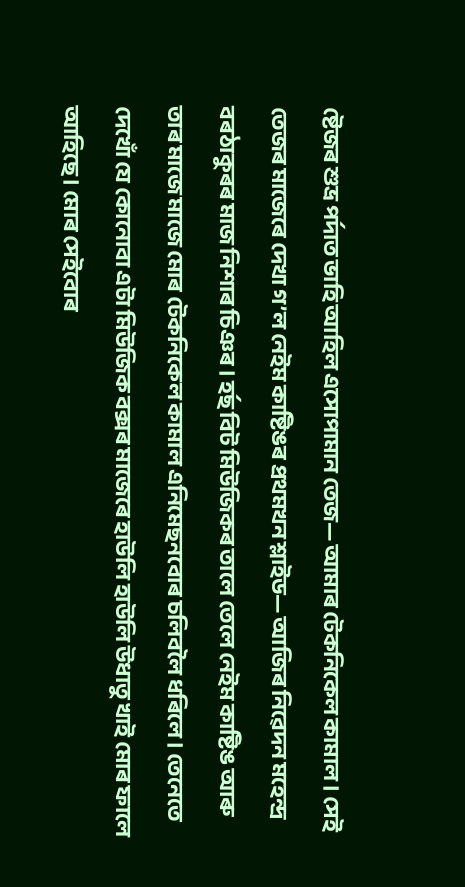ষ্টেজৰ শুভ্ৰ পৰ্দাত ভাহি আহিল এসোপামান তেজ— আমাৰ টেকনিকেল কামাল। সেই তেজৰ মাজেৰে দেখা গ’ল নেইম কাষ্টিঙৰ প্ৰথমখন শ্লাইড— আজিৰ নিৱেদন মহেন্দ্ৰ বৰঠাকুৰৰ মাজ নিশাৰ চিঞৰ। হৰ্ছ বিট মিউজিকৰ তালে তেলে নেইম কাষ্টিঙ আৰু তাৰ মাজে মাজে মোৰ টেকনিকেল কামাল এনিমেছনবোৰ চলিবলৈ ধৰিলে। তেনেতে দেখোঁ যে কোনোবা এটা মিউজিক বক্সৰ মাজেৰে হাউলি হাউলি উধাতু খাই মোৰ ফালে আহিছে। মোৰ সেইবোৰ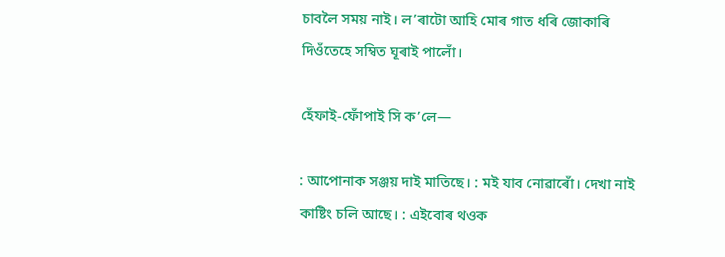চাবলৈ সময় নাই। ল’ৰাটো আহি মোৰ গাত ধৰি জোকাৰি দিওঁতেহে সম্বিত ঘূৰাই পালোঁ।

হেঁফাই-ফোঁপাই সি ক’লে—

: আপোনাক সঞ্জয় দাই মাতিছে। : মই যাব নোৱাৰোঁ। দেখা নাই কাষ্টিং চলি আছে। : এইবোৰ থওক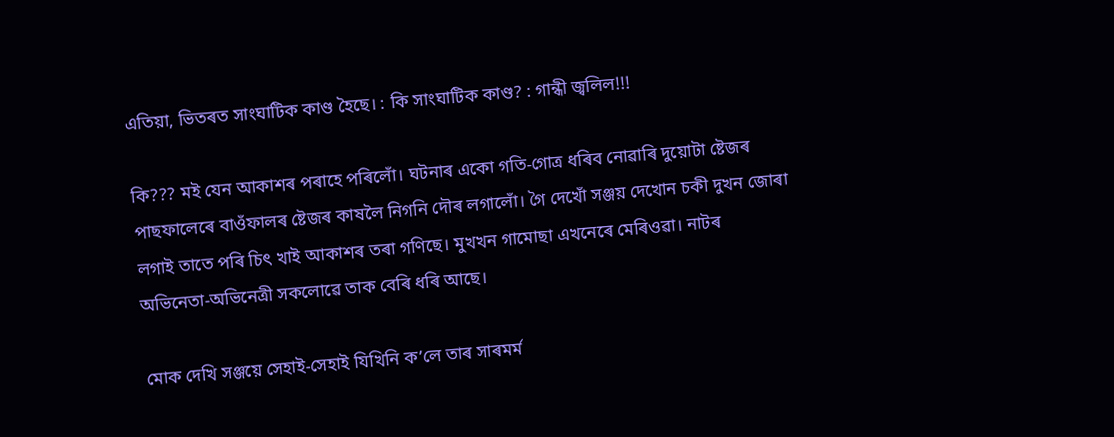এতিয়া, ভিতৰত সাংঘাটিক কাণ্ড হৈছে। : কি সাংঘাটিক কাণ্ড? : গান্ধী জ্বলিল!!!

কি??? মই যেন আকাশৰ পৰাহে পৰিলোঁ। ঘটনাৰ একো গতি-গোত্ৰ ধৰিব নোৱাৰি দুয়োটা ষ্টেজৰ পাছফালেৰে বাওঁফালৰ ষ্টেজৰ কাষলৈ নিগনি দৌৰ লগালোঁ। গৈ দেখোঁ সঞ্জয় দেখোন চকী দুখন জোৰা লগাই তাতে পৰি চিৎ খাই আকাশৰ তৰা গণিছে। মুখখন গামোছা এখনেৰে মেৰিওৱা। নাটৰ অভিনেতা-অভিনেত্ৰী সকলোৱে তাক বেৰি ধৰি আছে।

মোক দেখি সঞ্জয়ে সেহাই-সেহাই যিখিনি ক’লে তাৰ সাৰমৰ্ম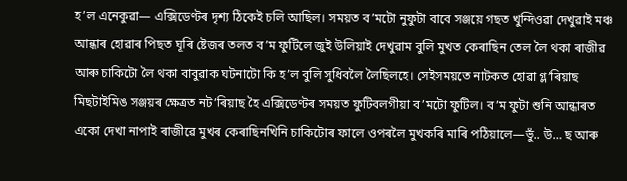হ’ল এনেকুৱা— এক্সিডেণ্টৰ দৃশ্য ঠিকেই চলি আছিল। সময়ত ব’মটো নুফুটা বাবে সঞ্জয়ে গছত খুন্দিওৱা দেখুৱাই মঞ্চ আন্ধাৰ হোৱাৰ পিছত ঘূৰি ষ্টেজৰ তলত ব’ম ফুটিলে জুই উলিয়াই দেখুৱাম বুলি মুখত কেৰাছিন তেল লৈ থকা ৰাজীৱ আৰু চাকিটো লৈ থকা বাবুৱাক ঘটনাটো কি হ’ল বুলি সুধিবলৈ লৈছিলহে। সেইসময়তে নাটকত হোৱা গ্ল’ৰিয়াছ মিছটাইমিঙ সঞ্জয়ৰ ক্ষেত্ৰত নট’ৰিয়াছ হৈ এক্সিডেণ্টৰ সময়ত ফুটিবলগীয়া ব’মটো ফুটিল। ব’ম ফুটা শুনি আন্ধাৰত একো দেখা নাপাই ৰাজীৱে মুখৰ কেৰাছিনখিনি চাকিটোৰ ফালে ওপৰলৈ মুখকৰি মাৰি পঠিয়ালে—ভুঁ.. উ… ছ আৰু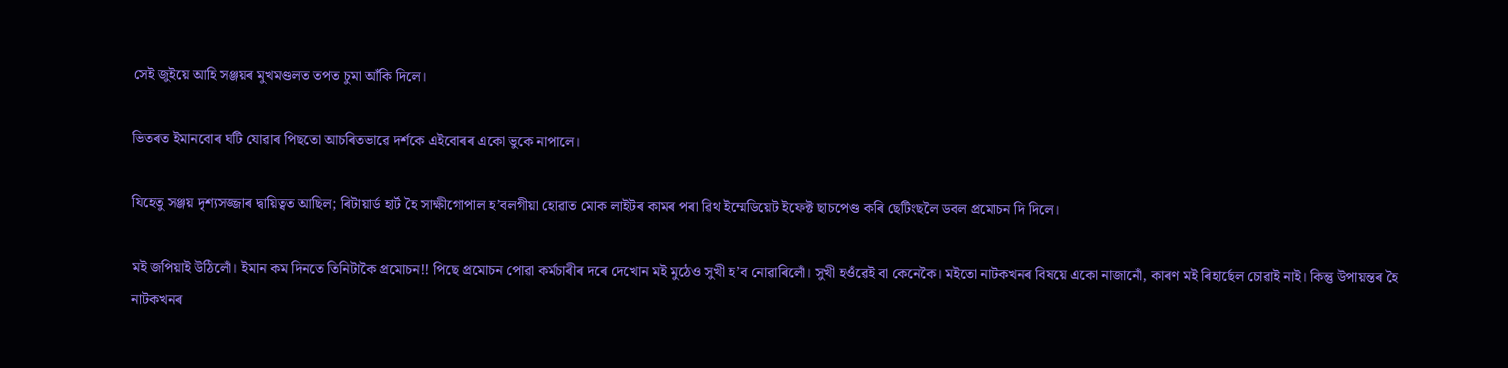সেই জুইয়ে আহি সঞ্জয়ৰ মুখমণ্ডলত তপত চুমা আঁকি দিলে।

ভিতৰত ইমানবোৰ ঘটি যোৱাৰ পিছতো আচৰিতভাৱে দৰ্শকে এইবোৰৰ একো ভুকে নাপালে।

যিহেতু সঞ্জয় দৃশ্যসজ্জাৰ দ্বায়িত্বত আছিল; ৰিটায়াৰ্ড হাৰ্ট হৈ সাক্ষীগোপাল হ’বলগীয়া হোৱাত মোক লাইটৰ কামৰ পৰা ৱিথ ইম্মেডিয়েট ইফেক্ট ছাচপেণ্ড কৰি ছেটিংছলৈ ডবল প্ৰমোচন দি দিলে।

মই জপিয়াই উঠিলোঁ। ইমান কম দিনতে তিনিটাকৈ প্ৰমোচন!! পিছে প্ৰমোচন পোৱা কৰ্মচাৰীৰ দৰে দেখোন মই মুঠেও সুখী হ’ব নোৱাৰিলোঁ। সুখী হওঁৱেই বা কেনেকৈ। মইতো নাটকখনৰ বিষয়ে একো নাজানোঁ, কাৰণ মই ৰিহাৰ্ছেল চোৱাই নাই। কিন্তু উপায়ন্তৰ হৈ নাটকখনৰ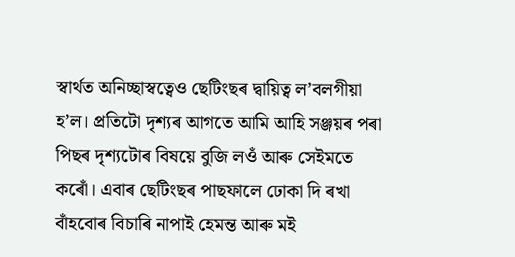স্বাৰ্থত অনিচ্ছাস্বত্বেও ছেটিংছৰ দ্বায়িত্ব ল’বলগীয়া হ’ল। প্ৰতিটো দৃশ্যৰ আগতে আমি আহি সঞ্জয়ৰ পৰা পিছৰ দৃশ্যটোৰ বিষয়ে বুজি লওঁ আৰু সেইমতে কৰোঁ। এবাৰ ছেটিংছৰ পাছফালে ঢোকা দি ৰখা বাঁহবোৰ বিচাৰি নাপাই হেমন্ত আৰু মই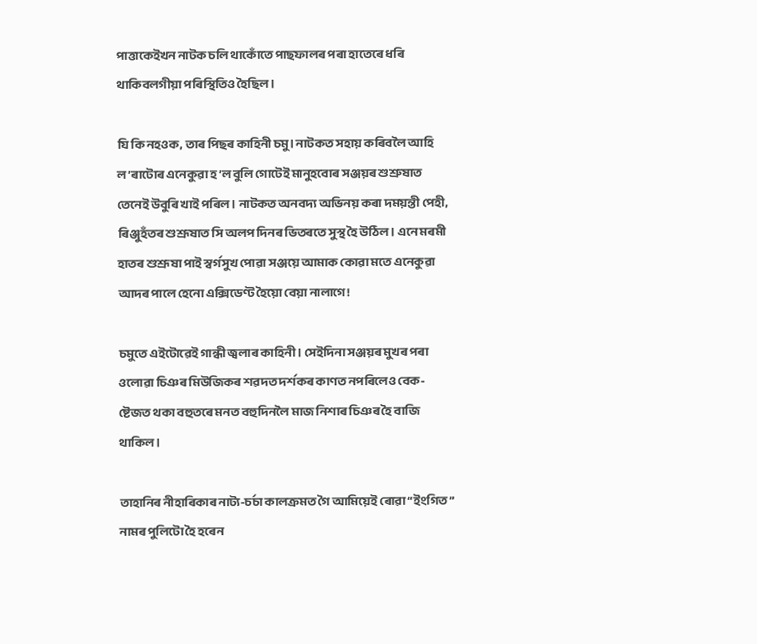পাত্তাকেইখন নাটক চলি থাকোঁতে পাছফালৰ পৰা হাতেৰে ধৰি থাকিবলগীয়া পৰিস্থিতিও হৈছিল।

যি কি নহওক, তাৰ পিছৰ কাহিনী চমু। নাটকত সহায় কৰিবলৈ আহি ল’ৰাটোৰ এনেকুৱা হ’ল বুলি গোটেই মানুহবোৰ সঞ্জয়ৰ শুশ্ৰুষাত তেনেই উবুৰি খাই পৰিল। নাটকত অনবদ্য অভিনয় কৰা দময়ন্তী পেহী, ৰিঞ্জুহঁতৰ শুশ্ৰূষাত সি অলপ দিনৰ ভিতৰতে সুস্থ হৈ উঠিল। এনে মৰমী হাতৰ শুশ্ৰূষা পাই স্বৰ্গসুখ পোৱা সঞ্জয়ে আমাক কোৱা মতে এনেকুৱা আদৰ পালে হেনো এক্সিডেণ্ট হৈয়ো বেয়া নালাগে!

চমুতে এইটোৱেই গান্ধী জ্বলাৰ কাহিনী। সেইদিনা সঞ্জয়ৰ মুখৰ পৰা ওলোৱা চিঞৰ মিউজিকৰ শৱদত দৰ্শকৰ কাণত নপৰিলেও বেক-ষ্টেজত থকা বহুতৰে মনত বহুদিনলৈ মাজ নিশাৰ চিঞৰ হৈ বাজি থাকিল।

তাহানিৰ নীহাৰিকাৰ নাট্য-চৰ্চা কালক্ৰমত গৈ আমিয়েই ৰোৱা “ইংগিত” নামৰ পুলিটো হৈ হৰেন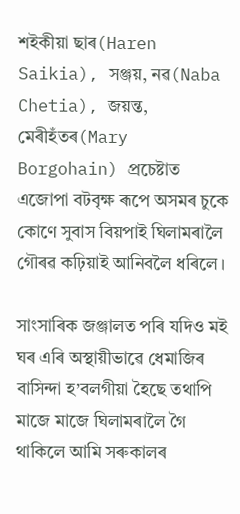শইকীয়া ছাৰ(Haren Saikia), সঞ্জয়, নৱ(Naba Chetia), জয়ন্ত, মেৰীহঁতৰ(Mary Borgohain) প্ৰচেষ্টাত এজোপা বটবৃক্ষ ৰূপে অসমৰ চুকে কোণে সুবাস বিয়পাই ঘিলামৰালৈ গৌৰৱ কঢ়িয়াই আনিবলৈ ধৰিলে।

সাংসাৰিক জঞ্জালত পৰি যদিও মই ঘৰ এৰি অস্থায়ীভাৱে ধেমাজিৰ বাসিন্দা হ’বলগীয়া হৈছে তথাপি মাজে মাজে ঘিলামৰালৈ গৈ থাকিলে আমি সৰুকালৰ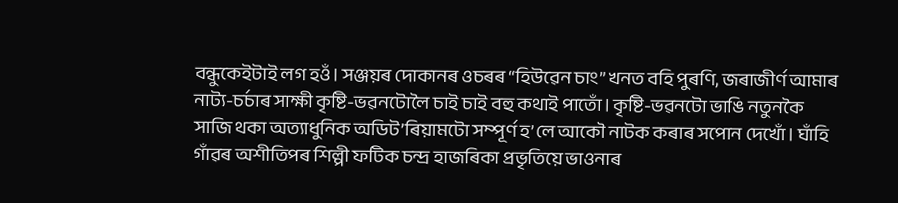বন্ধুকেইটাই লগ হওঁ। সঞ্জয়ৰ দোকানৰ ওচৰৰ “হিউৱেন চাং” খনত বহি পুৰণি, জৰাজীৰ্ণ আমাৰ নাট্য-চৰ্চাৰ সাক্ষী কৃষ্টি-ভৱনটোলৈ চাই চাই বহু কথাই পাতোঁ। কৃষ্টি-ভৱনটো ভাঙি নতুনকৈ সাজি থকা অত্যাধুনিক অডিট’ৰিয়ামটো সম্পূৰ্ণ হ’লে আকৌ নাটক কৰাৰ সপোন দেখোঁ। ঘাঁহি গাঁৱৰ অশীতিপৰ শিল্পী ফটিক চন্দ্ৰ হাজৰিকা প্ৰভৃতিয়ে ভাওনাৰ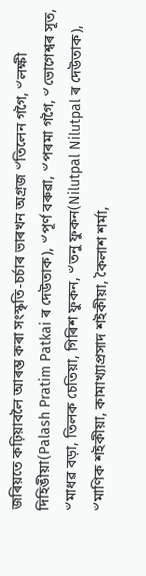জৰিয়তে কঢ়িয়াবলৈ আৰম্ভ কৰা সংস্কৃতি-চৰ্চাৰ ভাৰখন অগ্ৰজ ৺তিলেন গগৈ, ৺লক্ষী দিহিঙীয়া(Palash Pratim Patkai ৰ দেউতাক), ৺পূৰ্ণ বৰুৱা, ৺পৰমা গগৈ, ৺ভোগেশ্বৰ সূত, ৺মাধৱ বড়া, তিলক চেতিয়া, গিৰিশ ফুকন, ৺তনু ফুকন(Nilutpal Nilutpal ৰ দেউতাক), ৺মাণিক শইকীয়া, কামাখ্যাপ্ৰসাদ শইকীয়া, কৈলাশ শৰ্মা,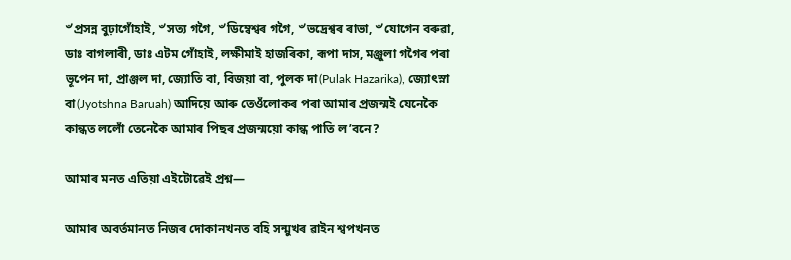৺প্ৰসন্ন বুঢ়াগোঁহাই, ৺সত্য গগৈ, ৺ডিম্বেশ্বৰ গগৈ, ৺ভদ্ৰেশ্বৰ ৰাভা, ৺যোগেন বৰুৱা, ডাঃ বাগলাৰী, ডাঃ এটম গোঁহাই, লক্ষীমাই হাজৰিকা, ৰূপা দাস, মঞ্জুলা গগৈৰ পৰা ভূপেন দা, প্ৰাঞ্জল দা, জ্যোতি বা, বিজয়া বা, পুলক দা(Pulak Hazarika), জ্যোৎস্না বা(Jyotshna Baruah) আদিয়ে আৰু তেওঁলোকৰ পৰা আমাৰ প্ৰজন্মই যেনেকৈ কান্ধত ললোঁ তেনেকৈ আমাৰ পিছৰ প্ৰজন্ময়ো কান্ধ পাতি ল’বনে?

আমাৰ মনত এতিয়া এইটোৱেই প্ৰশ্ন—

আমাৰ অবৰ্তমানত নিজৰ দোকানখনত বহি সন্মুখৰ ৱাইন শ্বপখনত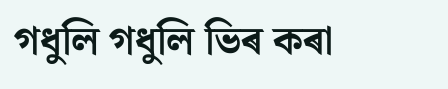গধুলি গধুলি ভিৰ কৰা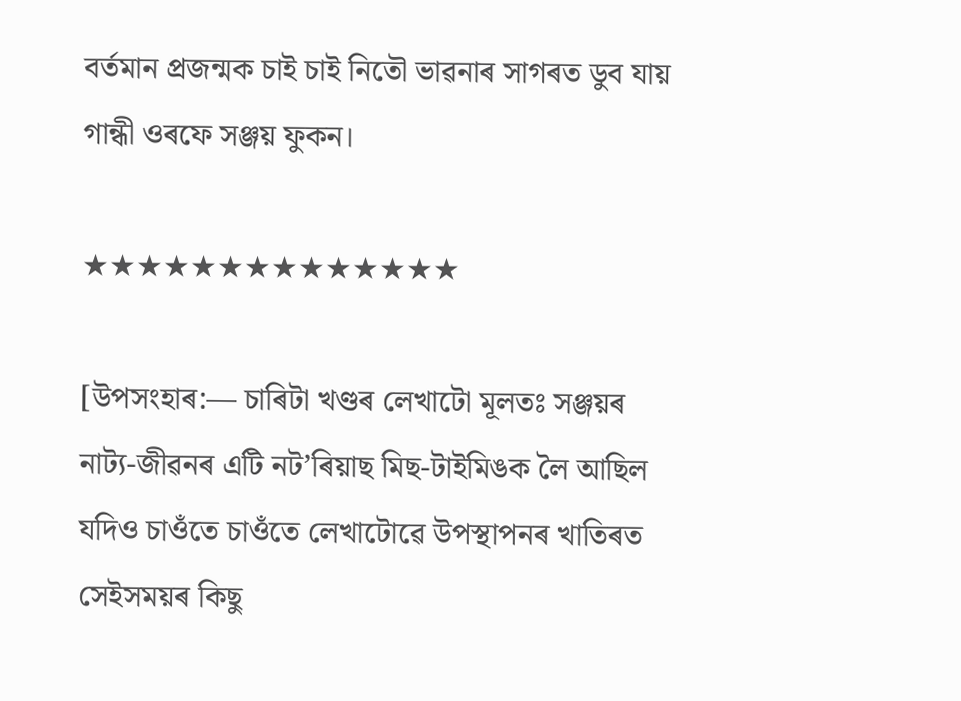বৰ্তমান প্ৰজন্মক চাই চাই নিতৌ ভাৱনাৰ সাগৰত ডুব যায় গান্ধী ওৰফে সঞ্জয় ফুকন।

★★★★★★★★★★★★★★

[উপসংহাৰ:— চাৰিটা খণ্ডৰ লেখাটো মূলতঃ সঞ্জয়ৰ নাট্য-জীৱনৰ এটি নট’ৰিয়াছ মিছ-টাইমিঙক লৈ আছিল যদিও চাওঁতে চাওঁতে লেখাটোৱে উপস্থাপনৰ খাতিৰত সেইসময়ৰ কিছু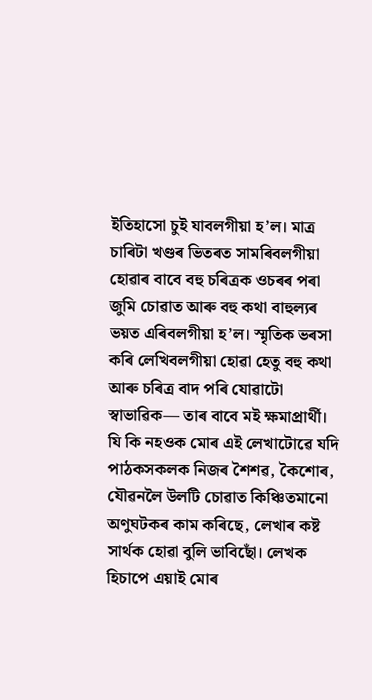ইতিহাসো চুই যাবলগীয়া হ’ল। মাত্ৰ চাৰিটা খণ্ডৰ ভিতৰত সামৰিবলগীয়া হোৱাৰ বাবে বহু চৰিত্ৰক ওচৰৰ পৰা জুমি চোৱাত আৰু বহু কথা বাহুল্যৰ ভয়ত এৰিবলগীয়া হ’ল। স্মৃতিক ভৰসা কৰি লেখিবলগীয়া হোৱা হেতু বহু কথা আৰু চৰিত্ৰ বাদ পৰি যোৱাটো স্বাভাৱিক— তাৰ বাবে মই ক্ষমাপ্ৰাৰ্থী। যি কি নহওক মোৰ এই লেখাটোৱে যদি পাঠকসকলক নিজৰ শৈশৱ, কৈশোৰ, যৌৱনলৈ উলটি চোৱাত কিঞ্চিতমানো অণুঘটকৰ কাম কৰিছে, লেখাৰ কষ্ট সাৰ্থক হোৱা বুলি ভাবিছোঁ। লেখক হিচাপে এয়াই মোৰ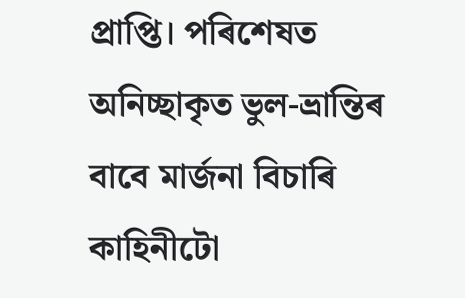প্ৰাপ্তি। পৰিশেষত অনিচ্ছাকৃত ভুল-ভ্ৰান্তিৰ বাবে মাৰ্জনা বিচাৰি কাহিনীটো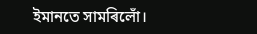ইমানতে সামৰিলোঁ।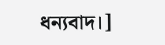ধন্যবাদ।]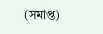(সমাপ্ত)